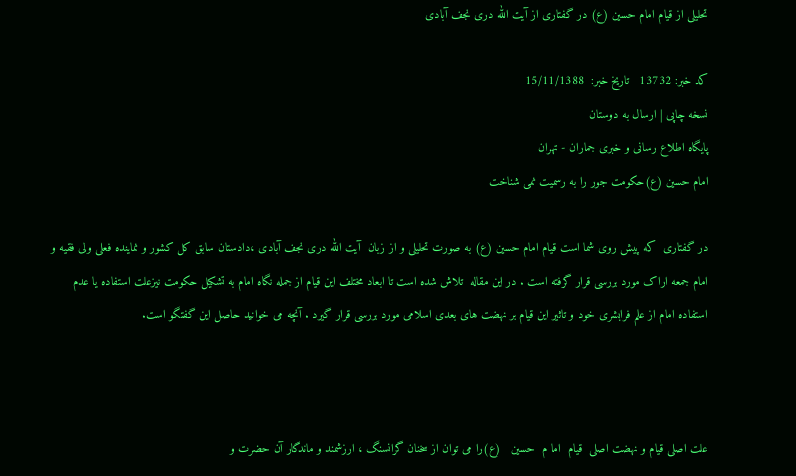تحلیلی از قیام امام حسین (ع) در گفتاری از آیت الله دری نجف آبادی

کد خبر: 13732   تاریخ خبر:  15/11/1388
نسخه چاپی | ارسال به دوستان
پایگاه اطلاع رسانی و خبری جماران - تهران
امام حسین (ع)حکومت جور را به رسمیت نمی شناخت

در گفتاری  که پیش روی شما است قیام امام حسین (ع) به صورت تحلیلی و از زبان  آیت الله دری نجف آبادی ،دادستان سابق کل کشور و نماینده فعلی ولی فقیه و امام جمعه اراک مورد بررسی قرار گرفته است . در این مقاله  تلاش شده است تا ابعاد مختلف این قیام از جمله نگاه امام به تشکیل حکومت نیزعلت استفاده یا عدم استفاده امام از علم فرابشری خود و تاثیر این قیام بر نهضت های بعدی اسلامی مورد بررسی قرار گیرد . آنچه می خوانید حاصل این گفتگو است.



علت اصلی قیام و نهضت اصلی  قیام  اما م  حسین   (ع)را می توان از سخنان گرانسنگ ، ارزشمند و ماندگار آن حضرت و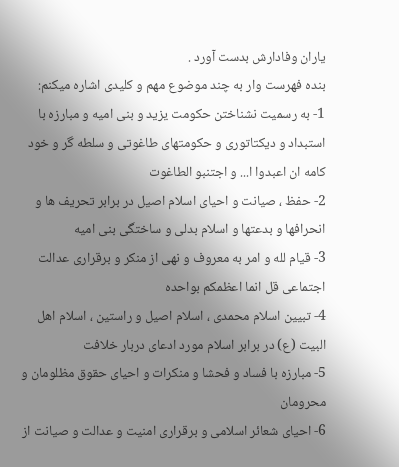یاران وفادارش بدست آورد .
بنده فهرست وار به چند موضوع مهم و کلیدی اشاره میکنم:
1- به رسمیت نشناختن حکومت یزید و بنی امیه و مبارزه با استبداد و دیکتاتوری و حکومتهای طاغوتی و سلطه گر و خود کامه ان اعبدوا ا... و اجتنبو الطاغوت
2- حفظ ، صیانت و احیای اسلام اصیل در برابر تحریف ها و انحرافها و بدعتها و اسلام بدلی و ساختگی بنی امیه
3- قیام لله و امر به معروف و نهی از منکر و برقراری عدالت اجتماعی قل انما اعظمکم بواحده
4- تبیین اسلام محمدی ، اسلام اصیل و راستین ، اسلام اهل البیت (ع) در برابر اسلام مورد ادعای دربار خلافت
5- مبارزه با فساد و فحشا و منکرات و احیای حقوق مظلومان و محرومان
6- احیای شعائر اسلامی و برقراری امنیت و عدالت و صیانت از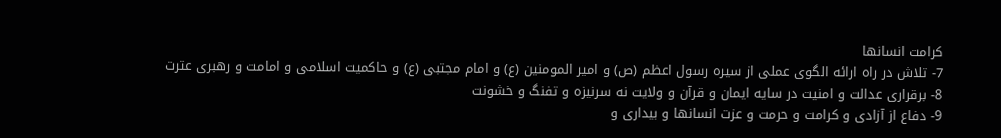کرامت انسانها
7- تلاش در راه ارائه الگوی عملی از سیره رسول اعظم (ص) و امیر المومنین (ع) و امام مجتبی (ع) و حاکمیت اسلامی و امامت و رهبری عترت
8- برقراری عدالت و امنیت در سایه ایمان و قرآن و ولایت نه سرنیزه و تفنگ و خشونت
9- دفاع از آزادی و کرامت و حرمت و عزت انسانها و بیداری و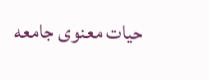حیات معنوی جامعه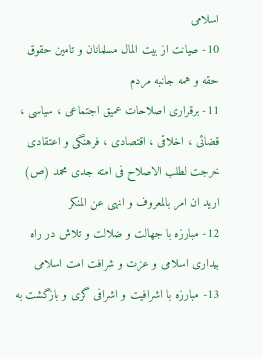اسلامی
10- صیانت از بیت المال مسلمانان و تامین حقوق حقه و همه جانبه مردم
11- برقراری اصلاحات عمیق اجتماعی ، سیاسی ، قضائی ، اخلاقی ، اقتصادی ، فرهنگی و اعتقادی خرجت لطلب الاصلاح فی امته جدی محمد (ص) ارید ان امر بالمعروف و انهی عن المنکر
12- مبارزه با جهالت و ضلالت و تلاش در راه بیداری اسلامی و عزت و شرافت امت اسلامی
13- مبارزه با اشرافیت و اشرافی گری و بازگشت به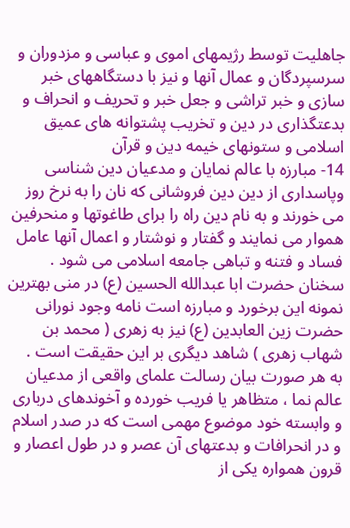جاهلیت توسط رژیمهای اموی و عباسی و مزدوران و سرسپردگان و عمال آنها و نیز با دستگاههای خبر سازی و خبر تراشی و جعل خبر و تحریف و انحراف و بدعتگذاری در دین و تخریب پشتوانه های عمیق اسلامی و ستونهای خیمه دین و قرآن
14- مبارزه با عالم نمایان و مدعیان دین شناسی وپاسداری از دین دین فروشانی که نان را به نرخ روز می خورند و به نام دین راه را برای طاغوتها و منحرفین هموار می نمایند و گفتار و نوشتار و اعمال آنها عامل فساد و فتنه و تباهی جامعه اسلامی می شود . سخنان حضرت ابا عبدالله الحسین (ع) در منی بهترین نمونه این برخورد و مبارزه است نامه وجود نورانی حضرت زین العابدین (ع) نیز به زهری ( محمد بن شهاب زهری ) شاهد دیگری بر این حقیقت است .
به هر صورت بیان رسالت علمای واقعی از مدعیان عالم نما ، متظاهر یا فریب خورده و آخوندهای درباری و وابسته خود موضوع مهمی است که در صدر اسلام و در انحرافات و بدعتهای آن عصر و در طول اعصار و قرون همواره یکی از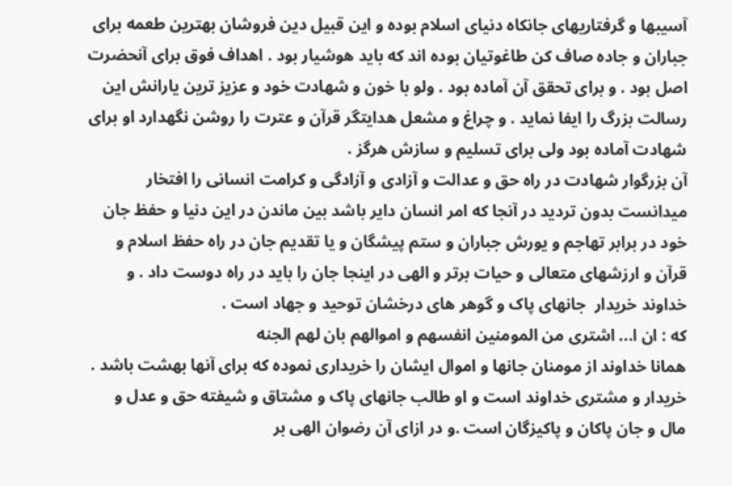آسیبها و گرفتاریهای جانکاه دنیای اسلام بوده و این قبیل دین فروشان بهترین طعمه برای جباران و جاده صاف کن طاغوتیان بوده اند که باید هوشیار بود . اهداف فوق برای آنحضرت اصل بود . و برای تحقق آن آماده بود . ولو با خون و شهادت خود و عزیز ترین یارانش این رسالت بزرگ را ایفا نماید . و چراغ و مشعل هدایتگر قرآن و عترت را روشن نگهدارد او برای شهادت آماده بود ولی برای تسلیم و سازش هرگز .
آن بزرگوار شهادت در راه حق و عدالت و آزادی و آزادگی و کرامت انسانی را افتخار میدانست بدون تردید در آنجا که امر انسان دایر باشد بین ماندن در این دنیا و حفظ جان خود در برابر تهاجم و یورش جباران و ستم پیشگان و یا تقدیم جان در راه حفظ اسلام و قرآن و ارزشهای متعالی و حیات برتر و الهی در اینجا جان را باید در راه دوست داد . و خداوند خریدار  جانهای پاک و گوهر های درخشان توحید و جهاد است .
که : ان ا... اشتری من المومنین انفسهم و اموالهم بان لهم الجنه
همانا خداوند از مومنان جانها و اموال ایشان را خریداری نموده که برای آنها بهشت باشد .
خریدار و مشتری خداوند است و او طالب جانهای پاک و مشتاق و شیفته حق و عدل و مال و جان پاکان و پاکیزگان است .و در ازای آن رضوان الهی بر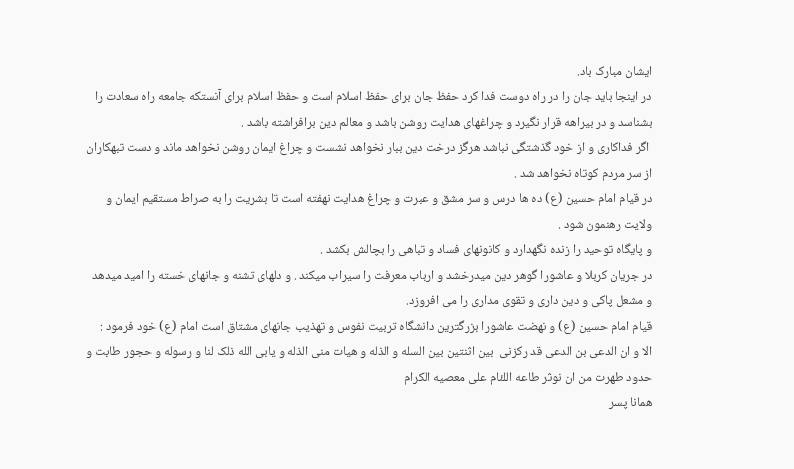ایشان مبارک باد.
در اینجا باید جان را در راه دوست فدا کرد حفظ جان برای حفظ اسلام است و حفظ اسلام برای آنستکه جامعه راه سعادت را بشناسد و در بیراهه قرار نگیرد و چراغهای هدایت روشن باشد و معالم دین برافراشته باشد .
 اگر فداکاری و از خود گذشتگی نباشد هرگز درخت دین ببار نخواهد نشست و چراغ ایمان روشن نخواهد ماند و دست تبهکاران از سر مردم کوتاه نخواهد شد .
در قیام امام حسین (ع) ده ها درس و سر مشق و عبرت و چراغ هدایت نهفته است تا بشریت را به صراط مستقیم ایمان و ولایت رهنمون شود .
و پایگاه توحید را زنده نگهدارد و کانونهای فساد و تباهی را بچالش بکشد .
در جریان کربلا و عاشورا گوهر دین میدرخشد و ارباب معرفت را سیراب میکند . و دلهای تشنه و جانهای خسته را امید میدهد و مشعل پاکی و دین داری و تقوی مداری را می افروزد.
قیام امام حسین (ع) و نهضت عاشورا بزرگترین دانشگاه تربیت نفوس و تهذیب جانهای مشتاق است امام (ع) خود فرمود :
الا و ان الدعی بن الدعی قد رکزنی  بین اثنتین بین السله و الذله و هیات منی الذله و یابی الله ذلک لنا و رسوله و حجور طابت و حدود طهرت من ان نوثر طاعه اللئام علی معصیه الکرام
همانا پسر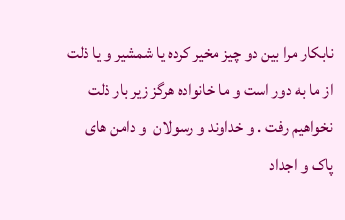نابکار مرا بین دو چیز مخیر کرده یا شمشیر و یا ذلت  از ما به دور است و ما خانواده هرگز زیر بار ذلت نخواهیم رفت . و خداوند و رسولان  و دامن های پاک و اجداد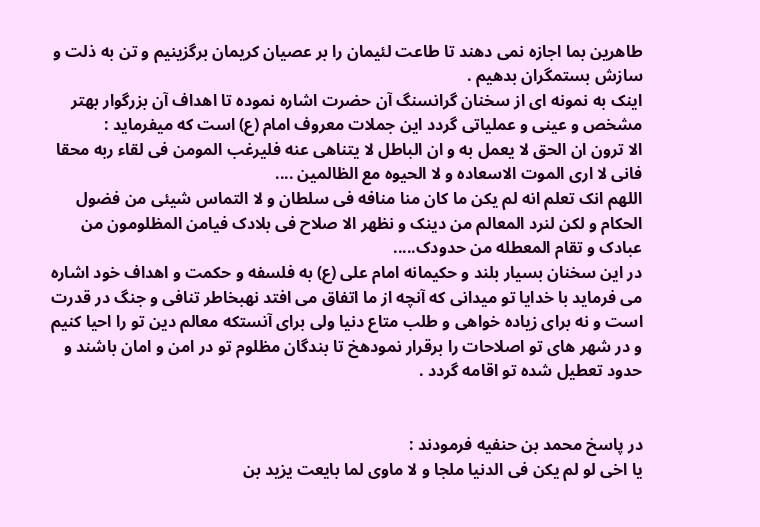طاهرین بما اجازه نمی دهند تا طاعت لئیمان را بر عصیان کریمان برگزینیم و تن به ذلت و سازش بستمگران بدهیم .
اینک به نمونه ای از سخنان گرانسنگ آن حضرت اشاره نموده تا اهداف آن بزرگوار بهتر مشخص و عینی و عملیاتی گردد این جملات معروف امام (ع) است که میفرماید :
الا ترون ان الحق لا یعمل به و ان الباطل لا یتناهی عنه فلیرغب المومن فی لقاء ربه محقا فانی لا اری الموت الاسعاده و لا الحیوه مع الظالمین ....
اللهم انک تعلم انه لم یکن ما کان منا منافه فی سلطان و لا التماس شیئی من فضول الحکام و لکن لنرد المعالم من دینک و نظهر الا صلاح فی بلادک فیامن المظلومون من عبادک و تقام المعطله من حدودک.....
در این سخنان بسیار بلند و حکیمانه امام علی (ع) به فلسفه و حکمت و اهداف خود اشاره می فرماید با خدایا تو میدانی که آنچه از ما اتفاق می افتد نهبخاطر تنافی و جنگ در قدرت است و نه برای زیاده خواهی و طلب متاع دنیا ولی برای آنستکه معالم دین تو را احیا کنیم و در شهر های تو اصلاحات را برقرار نمودهخ تا بندگان مظلوم تو در امن و امان باشند و حدود تعطیل شده تو اقامه گردد .


در پاسخ محمد بن حنفیه فرمودند :
یا اخی لو لم یکن فی الدنیا ملجا و لا ماوی لما بایعت یزید بن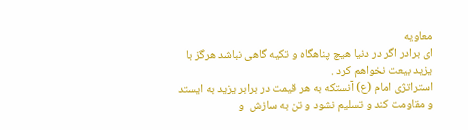معاویه
ای برادر اگر در دنیا هیچ پناهگاه و تکیه گاهی نباشد هرگز با یزید بیعت نخواهم کرد .
استراتژی امام (ع) آنستکه به هر قیمت در برابر یزید به ایستد و مقاومت کند و تسلیم نشود و تن به سازش  و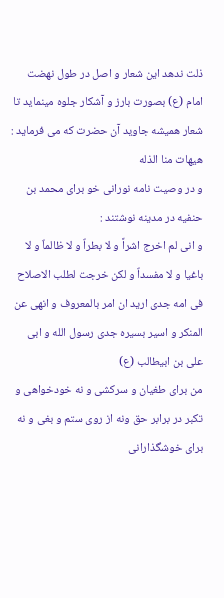ذلت ندهد این شعار و اصل در طول نهضت امام (ع) بصورت بارز و آشکار جلوه مینماید تا شعار همیشه جاوید آن حضرت که می فرماید : هیهات منا الذله
و در وصیت نامه نورانی خو برای محمد بن حنفیه در مدینه نوشتند :
و انی لم اخرج اشراً و لا بطراٌ و لا ظالماٌ و لا باغیا و لا مفسداٌ و لکن خرجت لطلب الاصلاح فی امه جدی ارید ان امر بالمعروف و انهی عن المنکر و اسیر بسیره جدی رسول الله و ابی علی بن ابیطالب (ع)
من برای طغیان و سرکشی و نه خودخواهی و تکبر در برابر حق ونه از روی ستم و بغی و نه برای خوشگذارانی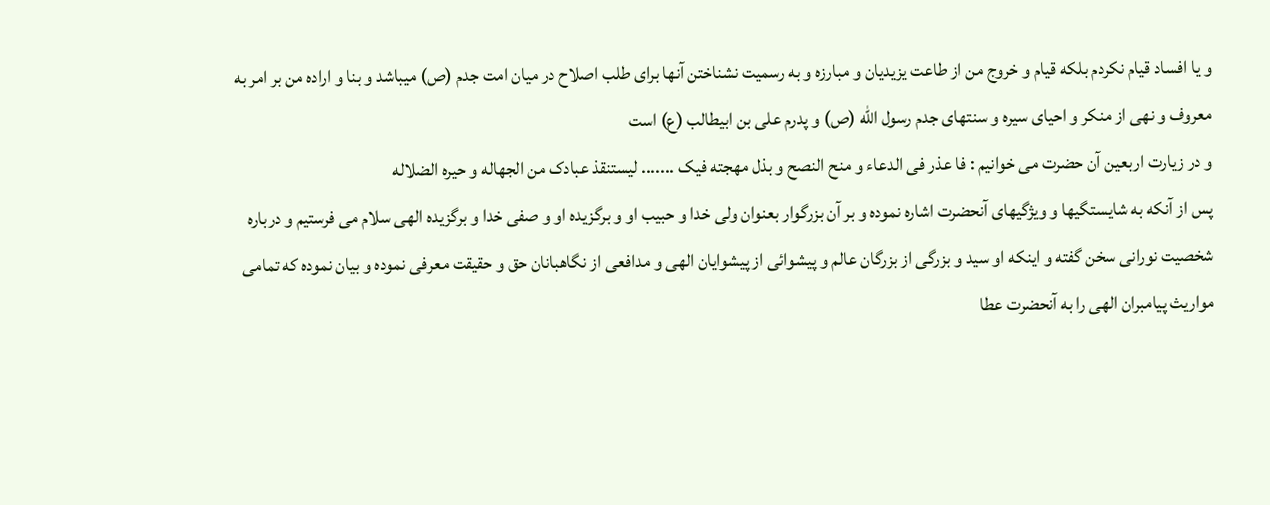و یا افساد قیام نکردم بلکه قیام و خروج من از طاعت یزیدیان و مبارزه و به رسمیت نشناختن آنها برای طلب اصلاح در میان امت جدم (ص) میباشد و بنا و اراده من بر امر به معروف و نهی از منکر و احیای سیره و سنتهای جدم رسول الله (ص) و پدرم علی بن ابیطالب (ع) است
و در زیارت اربعین آن حضرت می خوانیم : فا عذر فی الدعاء و منح النصح و بذل مهجته فیک ....... لیستنقذ عبادک من الجهاله و حیره الضلاله
پس از آنکه به شایستگیها و ویژگیهای آنحضرت اشاره نموده و بر آن بزرگوار بعنوان ولی خدا و حبیب او و برگزیده او و صفی خدا و برگزیده الهی سلام می فرستیم و درباره شخصیت نورانی سخن گفته و اینکه او سید و بزرگی از بزرگان عالم و پیشوائی از پیشوایان الهی و مدافعی از نگاهبانان حق و حقیقت معرفی نموده و بیان نموده که تمامی مواریث پیامبران الهی را به آنحضرت عطا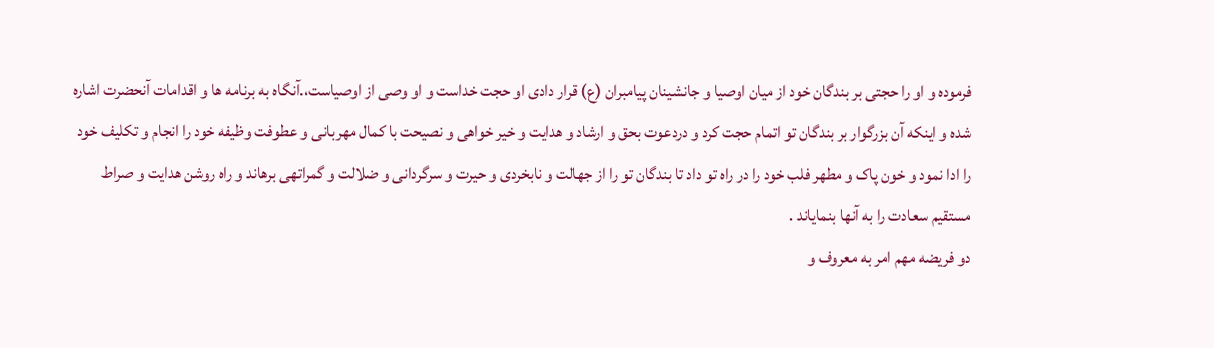فرموده و او را حجتی بر بندگان خود از میان اوصیا و جانشینان پیامبران (ع) قرار دادی او حجت خداست و او وصی از اوصیاست،.آنگاه به برنامه ها و اقدامات آنحضرت اشاره شده و اینکه آن بزرگوار بر بندگان تو اتمام حجت کرد و دردعوت بحق و ارشاد و هدایت و خیر خواهی و نصیحت با کمال مهربانی و عطوفت وظیفه خود را انجام و تکلیف خود را ادا نمود و خون پاک و مطهر فلب خود را در راه تو داد تا بندگان تو را از جهالت و نابخردی و حیرت و سرگردانی و ضلالت و گمراتهی برهاند و راه روشن هدایت و صراط مستقیم سعادت را به آنها بنمایاند .
دو فریضه مهم امر به معروف و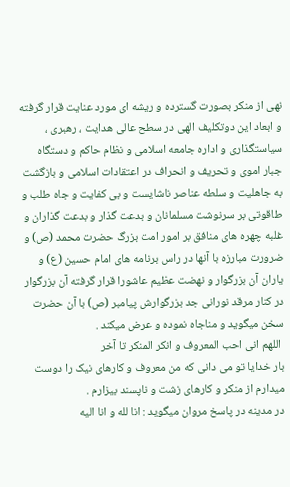نهی از منکر بصورت گسترده و ریشه ای مورد عنایت قرار گرفته و ابعاد این دوتکلیف الهی در سطح عالی هدایت ، رهبری ، سیاستگذاری و اداره جامعه اسلامی و نظام حاکم و دستگاه جبار اموی و تحریف و انحراف در اعتقادات اسلامی و بازگشت به جاهلیت و سلطه عناصر ناشایست و بی کفایت و جاه طلب و طاقوتی بر سرنوشت مسلمانان و بدعت گذار و بدعت گذاران و غلبه چهره های منافق بر امور امت بزرگ حضرت محمد (ص) و ضرورت مبارزه با آنها در راس برنامه های امام حسین (ع) و یاران آن بزرگوار و نهضت عظیم عاشورا قرار گرفته آن بزرگوار در کنار مرقد نورانی جد بزرگوارش پیامبر (ص) با آن حضرت سخن میگوید و مناجاه نموده و عرض میکند .
 اللهم انی احب المعروف و انکر المنکر تا آخر
بار خدایا تو می دانی که من معروف و کارهای نیک را دوست میدارم از منکر و کارهای زشت و ناپسند بیزارم .
در مدینه در پاسخ مروان میگوید : انا لله و انا الیه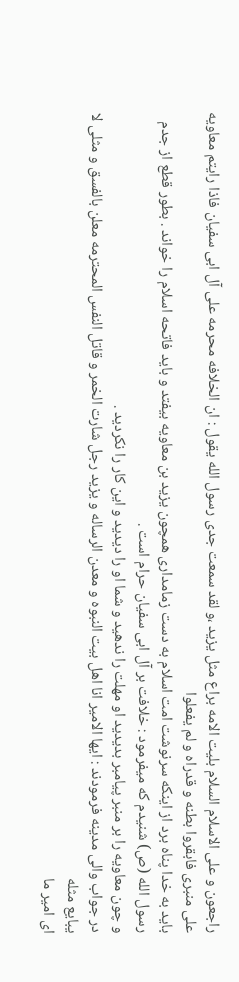راجعون و علی الاسلام السلام بلیت الامه براع مثل یزید ،و لقد سمعت جدی رسول الله یقول : ان الخلافه محرمه علی آل ابی سفیان فاذا رایتم معاویه علی منبری فابقروا بطنه و قدراه و لم یفعلوا
باید به خدا پناه برد از اینکه سرنوشت امت اسلام به دست زمامداری همچون یزید بن معاویه بیفتد و باید فاتحه اسلام را خواند . بطور قطع از جدم رسول الله (ص) شنیدم که میفرمود : خلافت بر آل ابی سفیان حرام است .
و چون معاویه را بر منبر پیامبر بدیدید او مهلت را ندهید و شما او را دیدید و این کار را نکردید .
در جواب والی مدینه فرمودند : ایها الامیر انا اهل بیت النبوه و معدن الرساله و یزید رجل شارت الخمر و قاتل النفس المحترمه معلن بالفسق و مثلی لا یبایع مثله
ای امیر ما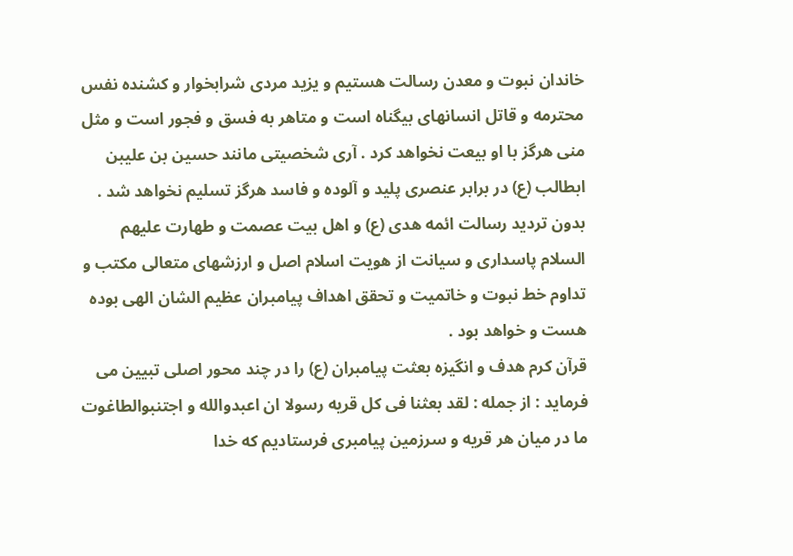خاندان نبوت و معدن رسالت هستیم و یزید مردی شرابخوار و کشنده نفس محترمه و قاتل انسانهای بیگناه است و متاهر به فسق و فجور است و مثل منی هرگز با او بیعت نخواهد کرد . آری شخصیتی مانند حسین بن علیبن ابطالب (ع) در برابر عنصری پلید و آلوده و فاسد هرگز تسلیم نخواهد شد .
بدون تردید رسالت ائمه هدی (ع) و اهل بیت عصمت و طهارت علیهم السلام پاسداری و سیانت از هویت اسلام اصل و ارزشهای متعالی مکتب و تداوم خط نبوت و خاتمیت و تحقق اهداف پیامبران عظیم الشان الهی بوده هست و خواهد بود .
قرآن کرم هدف و انگیزه بعثت پیامبران (ع) را در چند محور اصلی تبیین می فرماید : از جمله : لقد بعثنا فی کل قریه رسولا ان اعبدوالله و اجتنبوالطاغوت
ما در میان هر قریه و سرزمین پیامبری فرستادیم که خدا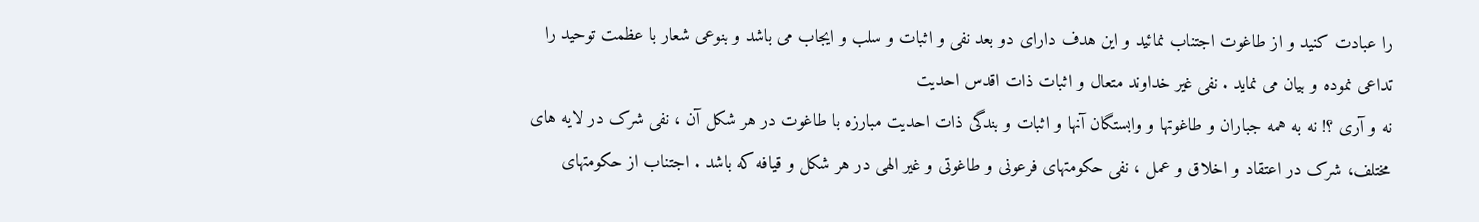را عبادت کنید و از طاغوت اجتناب نمائید و این هدف دارای دو بعد نفی و اثبات و سلب و ایجاب می باشد و بنوعی شعار با عظمت توحید را تداعی نموده و بیان می نماید . نفی غیر خداوند متعال و اثبات ذات اقدس احدیت
نه و آری ؟! نه به همه جباران و طاغوتها و وابستگان آنها و اثبات و بندگی ذات احدیت مبارزه با طاغوت در هر شکل آن ، نفی شرک در لایه های مختلف، شرک در اعتقاد و اخلاق و عمل ، نفی حکومتهای فرعونی و طاغوتی و غیر الهی در هر شکل و قیافه که باشد . اجتناب از حکومتهای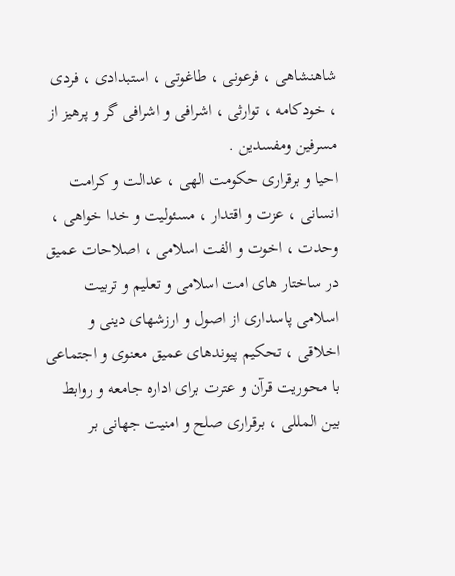شاهنشاهی ، فرعونی ، طاغوتی ، استبدادی ، فردی ، خودکامه ، توارثی ، اشرافی و اشرافی گر و پرهیز از مسرفین ومفسدین .
احیا و برقراری حکومت الهی ، عدالت و کرامت انسانی ، عزت و اقتدار ، مسئولیت و خدا خواهی ، وحدت ، اخوت و الفت اسلامی ، اصلاحات عمیق در ساختار های امت اسلامی و تعلیم و تربیت اسلامی پاسداری از اصول و ارزشهای دینی و اخلاقی ، تحکیم پیوندهای عمیق معنوی و اجتماعی با محوریت قرآن و عترت برای اداره جامعه و روابط بین المللی ، برقراری صلح و امنیت جهانی بر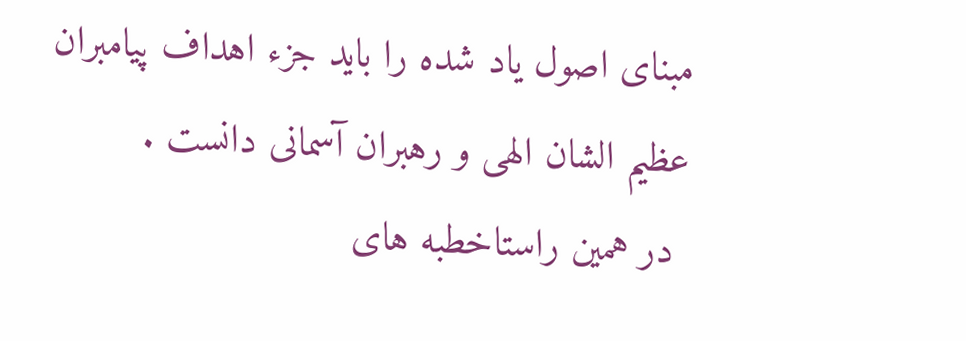مبنای اصول یاد شده را باید جزء اهداف پیامبران عظیم الشان الهی و رهبران آسمانی دانست .
 در همین راستاخطبه های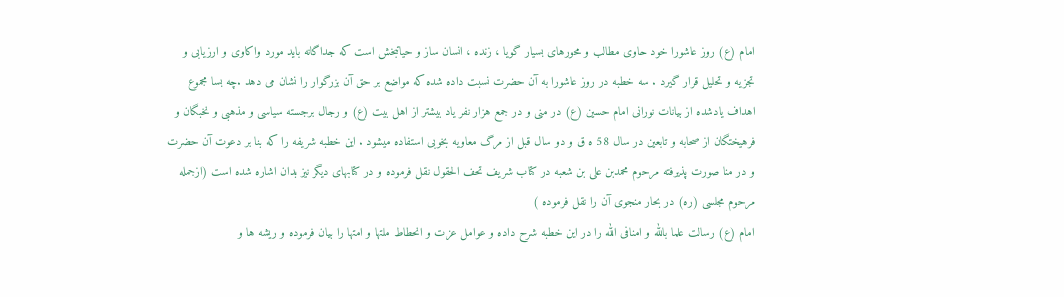امام (ع) روز عاشورا خود حاوی مطالب و محورهای بسیار گویا ، زنده ، انسان ساز و حیاتبخش است که جداگانه باید مورد واکاوی و ارزیابی و تجزیه و تحلیل قرار گیرد . سه خطبه در روز عاشورا به آن حضرت نسبت داده شده که مواضع بر حق آن بزرگوار را نشان می دهد .چه بسا مجموع اهداف یادشده از بیانات نورانی امام حسین (ع) در منی و در جمع هزار نفر یاد بیشتر از اهل بیت (ع) و رجال برجسته سیاسی و مذهبی و نخبگان و فرهیختگان از صحابه و تابعین در سال 58 ه ق و دو سال قبل از مرگ معاویه بخوبی استفاده میشود . این خطبه شریفه را که بنا بر دعوت آن حضرت و در منا صورت پذیرفته مرحوم محمدبن علی بن شعبه در کتاب شریف تحف الحقول نقل فرموده و در کتابهای دیگر نیز بدان اشاره شده است (ازجمله مرحوم مجلسی (ره) در بحار منجوی آن را نقل فرموده )
امام (ع) رسالت علما بالله و امنافی الله را در این خطبه شرح داده و عوامل عزت و انحطاط ملتها و امتها را بیان فرموده و ریشه ها و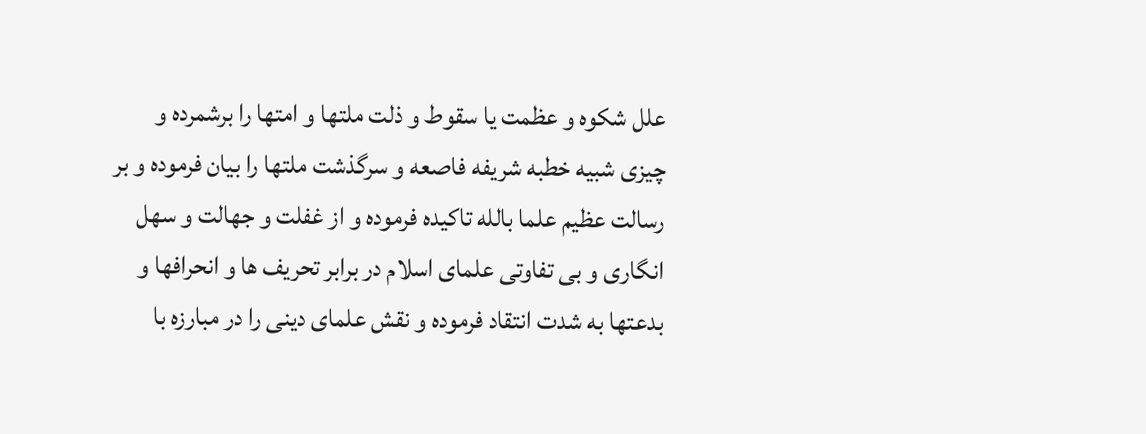علل شکوه و عظمت یا سقوط و ذلت ملتها و امتها را برشمرده و چیزی شبیه خطبه شریفه فاصعه و سرگذشت ملتها را بیان فرموده و بر رسالت عظیم علما بالله تاکیده فرموده و از غفلت و جهالت و سهل انگاری و بی تفاوتی علمای اسلام در برابر تحریف ها و انحرافها و بدعتها به شدت انتقاد فرموده و نقش علمای دینی را در مبارزه با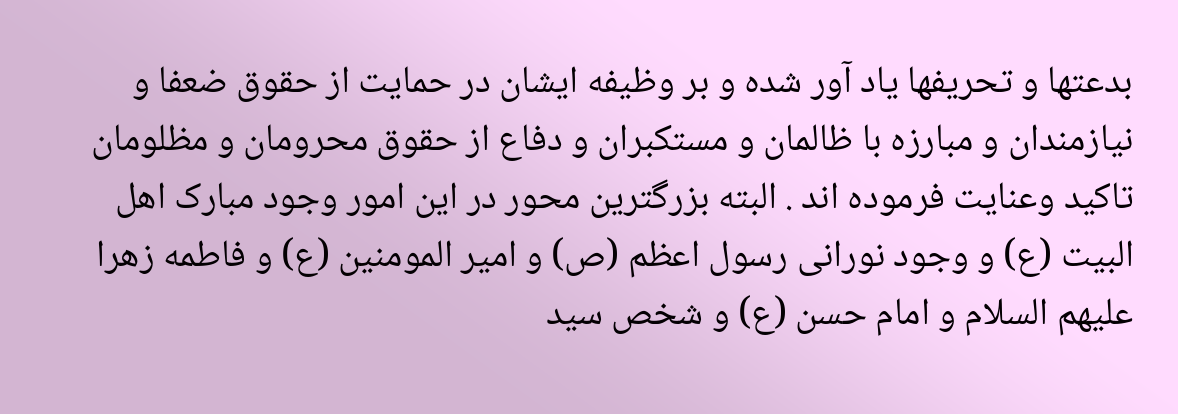بدعتها و تحریفها یاد آور شده و بر وظیفه ایشان در حمایت از حقوق ضعفا و نیازمندان و مبارزه با ظالمان و مستکبران و دفاع از حقوق محرومان و مظلومان تاکید وعنایت فرموده اند . البته بزرگترین محور در این امور وجود مبارک اهل البیت (ع) و وجود نورانی رسول اعظم (ص) و امیر المومنین (ع) و فاطمه زهرا علیهم السلام و امام حسن (ع) و شخص سید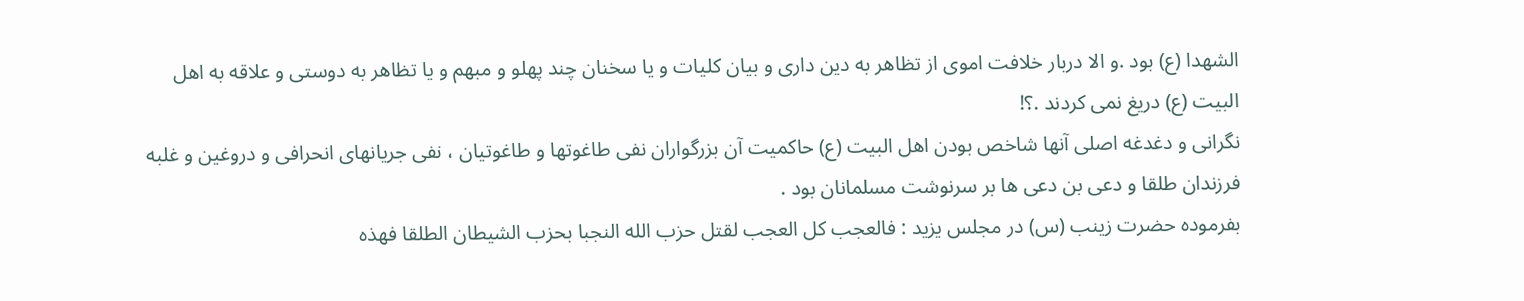الشهدا (ع) بود .و الا دربار خلافت اموی از تظاهر به دین داری و بیان کلیات و یا سخنان چند پهلو و مبهم و یا تظاهر به دوستی و علاقه به اهل البیت (ع) دریغ نمی کردند .؟!
نگرانی و دغدغه اصلی آنها شاخص بودن اهل البیت (ع) حاکمیت آن بزرگواران نفی طاغوتها و طاغوتیان ، نفی جریانهای انحرافی و دروغین و غلبه فرزندان طلقا و دعی بن دعی ها بر سرنوشت مسلمانان بود .
بفرموده حضرت زینب (س) در مجلس یزید : فالعجب کل العجب لقتل حزب الله النجبا بحزب الشیطان الطلقا فهذه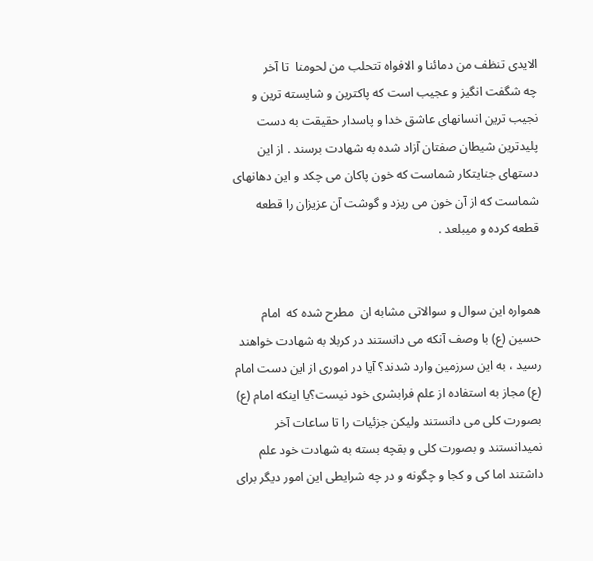الایدی تنظف من دمائنا و الافواه تتحلب من لحومنا  تا آخر
چه شگفت انگیز و عجیب است که پاکترین و شایسته ترین و نجیب ترین انسانهای عاشق خدا و پاسدار حقیقت به دست پلیدترین شیطان صفتان آزاد شده به شهادت برسند . از این دستهای جنایتکار شماست که خون پاکان می چکد و این دهانهای شماست که از آن خون می ریزد و گوشت آن عزیزان را قطعه قطعه کرده و میبلعد .


همواره این سوال و سوالاتی مشابه ان  مطرح شده که  امام حسین (ع) با وصف آنکه می دانستند در کربلا به شهادت خواهند رسید ، به این سرزمین وارد شدند؟ آیا در اموری از این دست امام (ع) مجاز به استفاده از علم فرابشری خود نیست؟یا اینکه امام (ع) بصورت کلی می دانستند ولیکن جزئیات را تا ساعات آخر نمیدانستند و بصورت کلی و بقچه بسته به شهادت خود علم داشتند اما کی و کجا و چگونه و در چه شرایطی این امور دیگر برای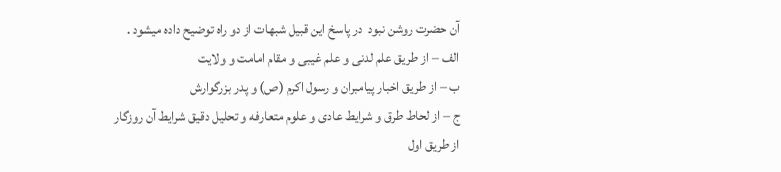آن حضرت روشن نبود  در پاسخ این قبیل شبهات از دو راه توضیح داده میشود .
الف – از طریق علم لدنی و علم غیبی و مقام امامت و ولایت
ب – از طریق اخبار پیامبران و رسول اکرم (ص) و پدر بزرگوارش
ج – از لحاط طرق و شرایط عادی و علوم متعارفه و تحلیل دقیق شرایط آن روزگار
از طریق اول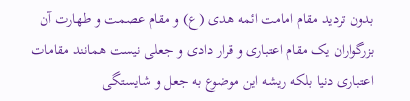بدون تردید مقام امامت ائمه هدی (ع) و مقام عصمت و طهارت آن بزرگواران یک مقام اعتباری و قرار دادی و جعلی نیست همانند مقامات اعتباری دنیا بلکه ریشه این موضوع به جعل و شایستگی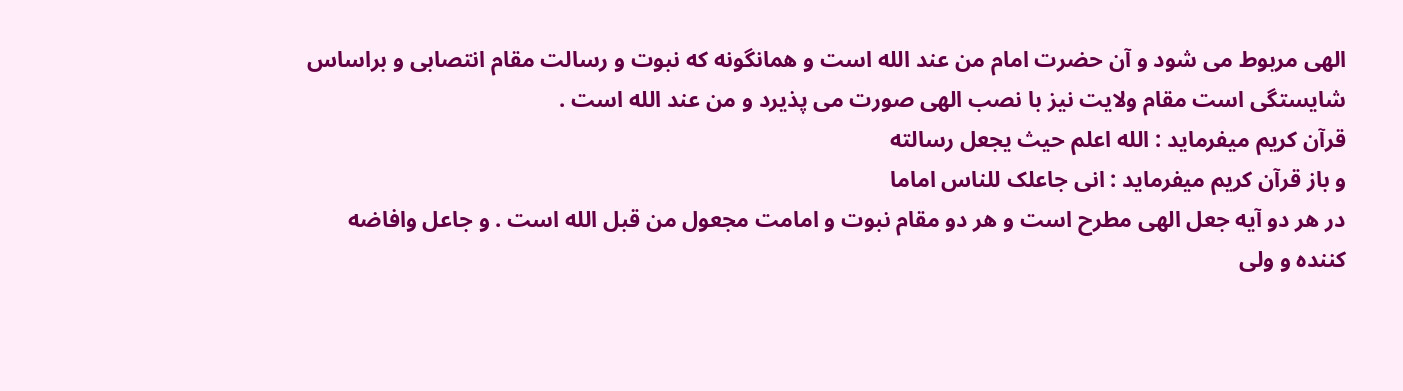الهی مربوط می شود و آن حضرت امام من عند الله است و همانگونه که نبوت و رسالت مقام انتصابی و براساس شایستگی است مقام ولایت نیز با نصب الهی صورت می پذیرد و من عند الله است .
قرآن کریم میفرماید : الله اعلم حیث یجعل رسالته
و باز قرآن کریم میفرماید : انی جاعلک للناس اماما
در هر دو آیه جعل الهی مطرح است و هر دو مقام نبوت و امامت مجعول من قبل الله است . و جاعل وافاضه کننده و ولی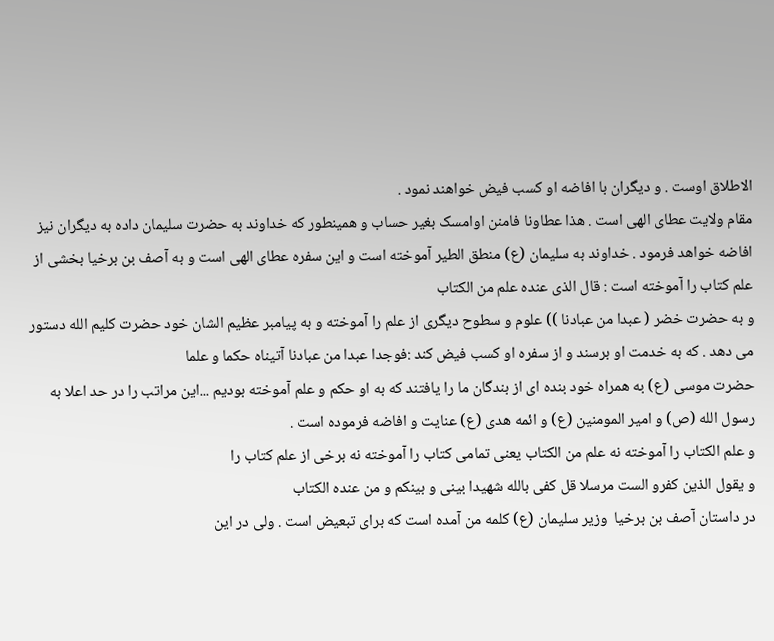الاطلاق اوست . و دیگران با افاضه او کسب فیض خواهند نمود .
مقام ولایت عطای الهی است . هذا عطاونا فامنن اوامسک بغیر حساب و همینطور که خداوند به حضرت سلیمان داده به دیگران نیز افاضه خواهد فرمود . خداوند به سلیمان (ع) منطق الطیر آموخته است و این سفره عطای الهی است و به آصف بن برخیا بخشی از علم کتاب را آموخته است : قال الذی عنده علم من الکتاب
و به حضرت خضر ( عبدا من عبادنا )) علوم و سطوح دیگری از علم را آموخته و به پیامبر عظیم الشان خود حضرت کلیم الله دستور می دهد . که به خدمت او برسند و از سفره او کسب فیض کند :فوجدا عبدا من عبادنا آتیناه حکما و علما
حضرت موسی (ع) به همراه خود بنده ای از بندگان ما را یافتند که به او حکم و علم آموخته بودیم ...این مراتب را در حد اعلا به رسول الله (ص) و امیر المومنین (ع) و ائمه هدی (ع) عنایت و افاضه فرموده است .
و علم الکتاب را آموخته نه علم من الکتاب یعنی تمامی کتاب را آموخته نه برخی از علم کتاب را
و یقول الذین کفرو الست مرسلا قل کفی بالله شهیدا بینی و بینکم و من عنده الکتاب
در داستان آصف بن برخیا  وزیر سلیمان (ع) کلمه من آمده است که برای تبعیض است . ولی در این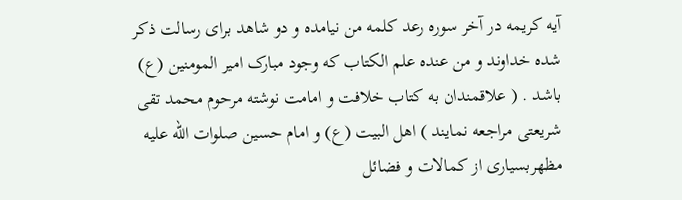آیه کریمه در آخر سوره رعد کلمه من نیامده و دو شاهد برای رسالت ذکر شده خداوند و من عنده علم الکتاب که وجود مبارک امیر المومنین (ع) باشد . ( علاقمندان به کتاب خلافت و امامت نوشته مرحوم محمد تقی شریعتی مراجعه نمایند ) اهل البیت (ع) و امام حسین صلوات الله علیه مظهربسیاری از کمالات و فضائل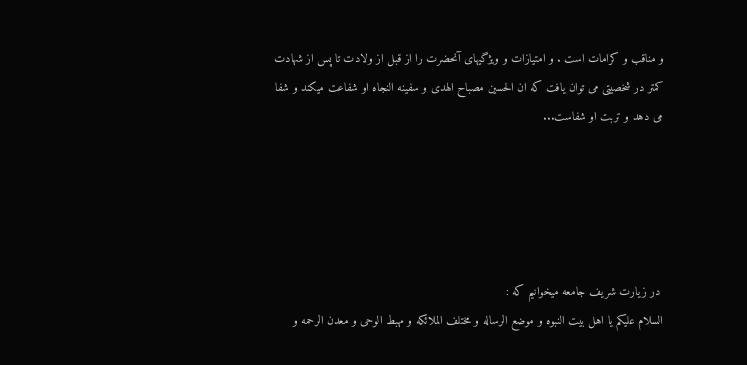و مناقب و کرامات است . و امتیازات و ویژگیهای آنحضرت را از قبل از ولادت تا پس از شهادت کمتر در شخصیتی می توان یافت که ان الحسین مصباح الهدی و سفینه النجاه او شفاعت میکند و شفا می دهد و تربت او شفاست...





 در زیارت شریف جامعه میخوانیم که :
السلام علیکم یا اهل بیت النبوه و موضع الرساله و مختلف الملائکه و مهبط الوحی و معدن الرحمه و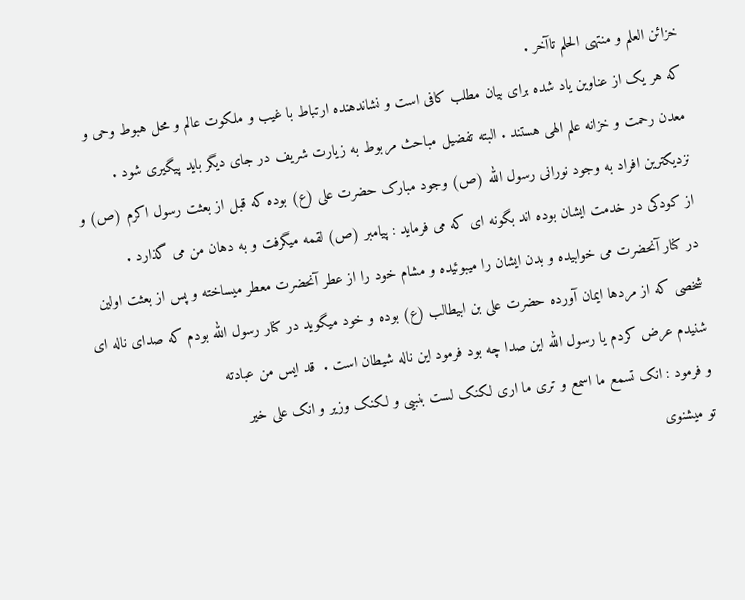خزائن العلم و منتهی الحلم تاآخر .
که هر یک از عناوین یاد شده برای بیان مطلب کافی است و نشاندهنده ارتباط با غیب و ملکوت عالم و محل هبوط وحی و معدن رحمت و خزانه علم الهی هستند . البته تفضیل مباحث مربوط به زیارت شریف در جای دیگر باید پیگیری شود .
نزدیکترین افراد به وجود نورانی رسول الله (ص) وجود مبارک حضرت علی (ع) بوده که قبل از بعثت رسول اکرم (ص) و از کودکی در خدمت ایشان بوده اند بگونه ای که می فرماید : پیامبر (ص) لقمه میگرفت و به دهان من می گذارد .
در کنار آنحضرت می خوابیده و بدن ایشان را میبوئیده و مشام خود را از عطر آنحضرت معطر میساخته و پس از بعثت اولین شخصی که از مردها ایمان آورده حضرت علی بن ابیطالب (ع) بوده و خود میگوید در کنار رسول الله بودم که صدای ناله ای شنیدم عرض کردم یا رسول الله این صدا چه بود فرمود این ناله شیطان است .  قد ایس من عبادته
و فرمود : انک تسمع ما اسمع و تری ما اری لکنک لست بنبیی و لکنک وزیر و انک علی خیر
تو میشنوی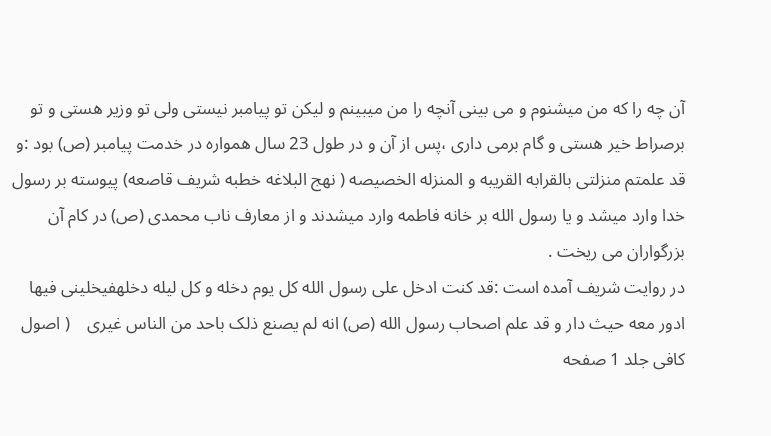آن چه را که من میشنوم و می بینی آنچه را من میبینم و لیکن تو پیامبر نیستی ولی تو وزیر هستی و تو برصراط خیر هستی و گام برمی داری ،پس از آن و در طول 23 سال همواره در خدمت پیامبر (ص) بود :و قد علمتم منزلتی بالقرابه القریبه و المنزله الخصیصه ( نهج البلاغه خطبه شریف قاصعه) پیوسته بر رسول خدا وارد میشد و یا رسول الله بر خانه فاطمه وارد میشدند و از معارف ناب محمدی (ص) در کام آن بزرگواران می ریخت .
در روایت شریف آمده است :قد کنت ادخل علی رسول الله کل یوم دخله و کل لیله دخلهفیخلینی فیها ادور معه حیث دار و قد علم اصحاب رسول الله (ص) انه لم یصنع ذلک باحد من الناس غیری    ( اصول کافی جلد 1 صفحه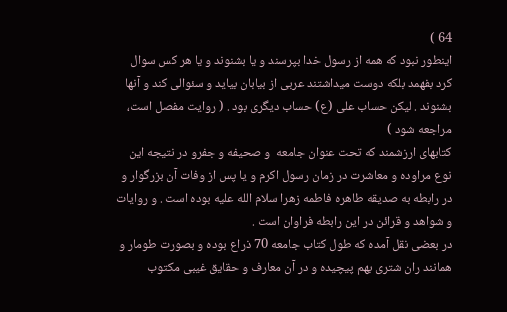64 )
اینطور نبود که همه از رسول خدا بپرسند و یا بشنوند و یا هر کس سوال کرد بفهمد بلکه دوست میداشتند عربی از بیابان بیاید و سئوالی کند و آنها بشنوند . لیکن حساب علی (ع) حساب دیگری بود . ( روایت مفصل است، مراجعه شود )
کتابهای ارزشمند که تحت عنوان جامعه  و صحیفه و جفرو در نتیجه این نوع مراوده و معاشرت در زمان رسول اکرم و یا پس از وفات آن بزرگوار و در رابطه به صدیقه طاهره فاطمه زهرا سلام الله علیه بوده است . و روایات و شواهد و قرائن در این رابطه فراوان است .
در بعضی نقل آمده که طول کتاب جامعه 70 ذراع بوده و بصورت طومار و همانند ران شتری بهم پیچیده و در آن معارف و حقایق غیبی مکتوب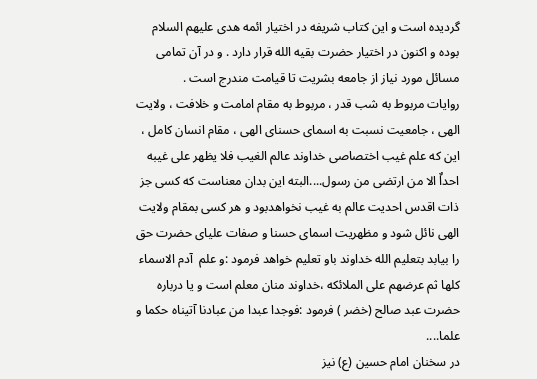گردیده است و این کتاب شریفه در اختیار ائمه هدی علیهم السلام بوده و اکنون در اختیار حضرت بقیه الله قرار دارد . و در آن تمامی مسائل مورد نیاز از جامعه بشریت تا قیامت مندرج است .
روایات مربوط به شب قدر ، مربوط به مقام امامت و خلافت ، ولایت الهی ، جامعیت نسبت به اسمای حسنای الهی ، مقام انسان کامل ، این که علم غیب اختصاصی خداوند عالم الغیب فلا یظهر علی غیبه احداٌ الا من ارتضی من رسول....البته این بدان معناست که کسی جز ذات اقدس احدیت عالم به غیب نخواهدبود و هر کسی بمقام ولایت الهی نائل شود و مظهریت اسمای حسنا و صفات علیای حضرت حق را بیابد بتعلیم الله خداوند باو تعلیم خواهد فرمود :و علم  آدم الاسماء کلها ثم عرضهم علی الملائکه ،خداوند منان معلم است و یا درباره حضرت عبد صالح (خضر ) فرمود :فوجدا عبدا من عبادنا آتیناه حکما و علما....
در سخنان امام حسین (ع) نیز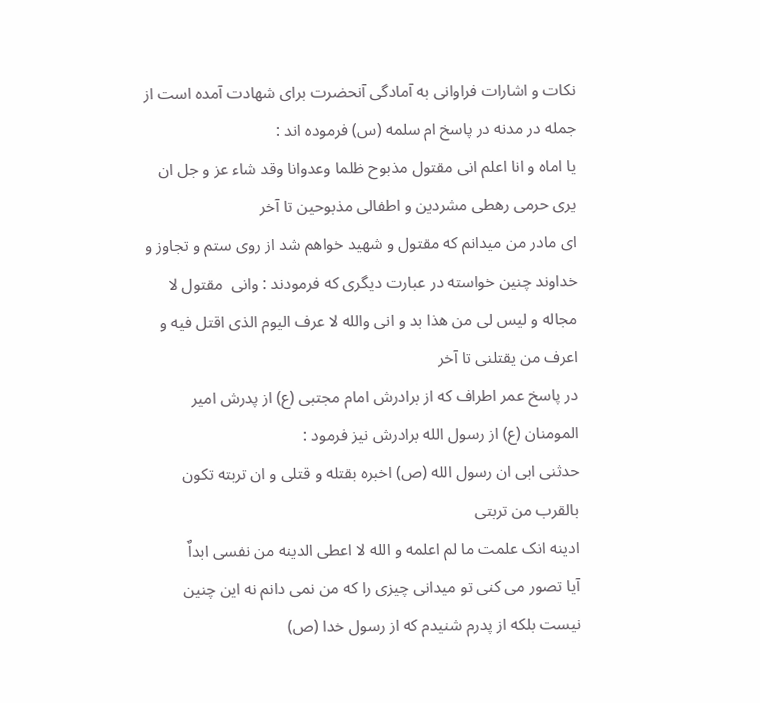نکات و اشارات فراوانی به آمادگی آنحضرت برای شهادت آمده است از جمله در مدنه در پاسخ ام سلمه (س) فرموده اند :
یا اماه و انا اعلم انی مقتول مذبوح ظلما وعدوانا وقد شاء عز و جل ان یری حرمی رهطی مشردین و اطفالی مذبوحین تا آخر
ای مادر من میدانم که مقتول و شهید خواهم شد از روی ستم و تجاوز و خداوند چنین خواسته در عبارت دیگری که فرمودند : وانی  مقتول لا مجاله و لیس لی من هذا بد و انی والله لا عرف الیوم الذی اقتل فیه و اعرف من یقتلنی تا آخر
در پاسخ عمر اطراف که از برادرش امام مجتبی (ع) از پدرش امیر المومنان (ع) از رسول الله برادرش نیز فرمود :
حدثنی ابی ان رسول الله (ص) اخبره بقتله و قتلی و ان تربته تکون بالقرب من تربتی
ادینه انک علمت ما لم اعلمه و الله لا اعطی الدینه من نفسی ابداٌ
آیا تصور می کنی تو میدانی چیزی را که من نمی دانم نه این چنین نیست بلکه از پدرم شنیدم که از رسول خدا (ص)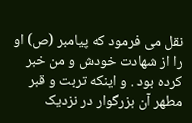نقل می فرمود که پیامبر (ص) او را از شهادت خودش و من خبر کرده بود . و اینکه تربت و قبر مطهر آن بزرگوار در نزدیک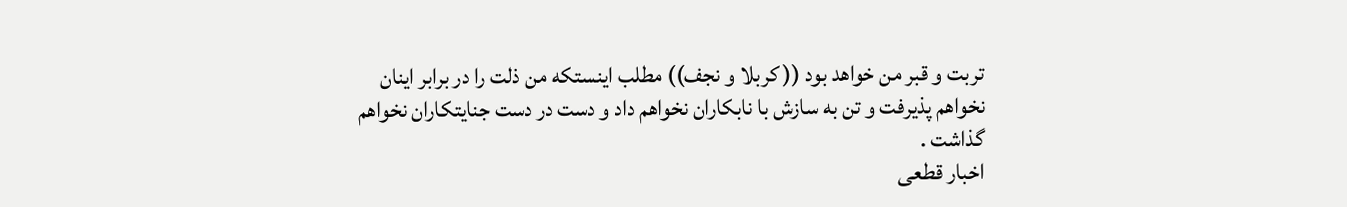تربت و قبر من خواهد بود (( کربلا و نجف)) مطلب اینستکه من ذلت را در برابر اینان نخواهم پذیرفت و تن به سازش با نابکاران نخواهم داد و دست در دست جنایتکاران نخواهم گذاشت .
اخبار قطعی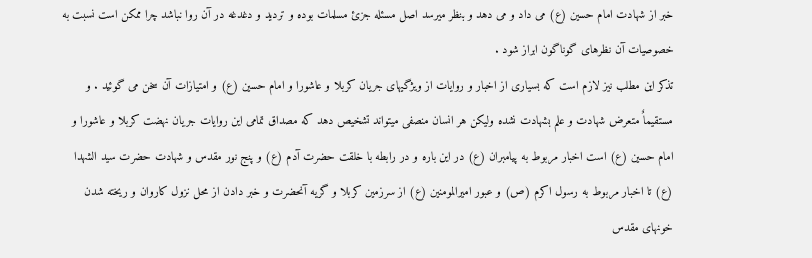خبر از شهادت امام حسین (ع) می داد و می دهد و بنظر میرسد اصل مسئله جزئ مسلمات بوده و تردید و دغدغه در آن روا نباشد چرا ممکن است نسبت به خصوصیات آن نظرهای گوناگون ابراز شود .
تذکر این مطلب نیز لازم است که بسیاری از اخبار و روایات از ویژگیهای جریان کربلا و عاشورا و امام حسین (ع) و امتیازات آن سخن می گوئید . و مستقیماٌ متعرض شهادت و علم بشهادت نشده ولیکن هر انسان منصفی میتواند تشخیص دهد که مصداق تمامی این روایات جریان نهضت کربلا و عاشورا و امام حسین (ع) است اخبار مربوط به پیامبران (ع) در این باره و در رابطه با خلقت حضرت آدم (ع) و پنج نور مقدس و شهادت حضرت سید الشهدا (ع) تا اخبار مربوط به رسول اکرم (ص) و عبور امیرالمومنین (ع) از سرزمین کربلا و گریه آنحضرت و خبر دادن از محل نزول کاروان و ریخته شدن خونهای مقدس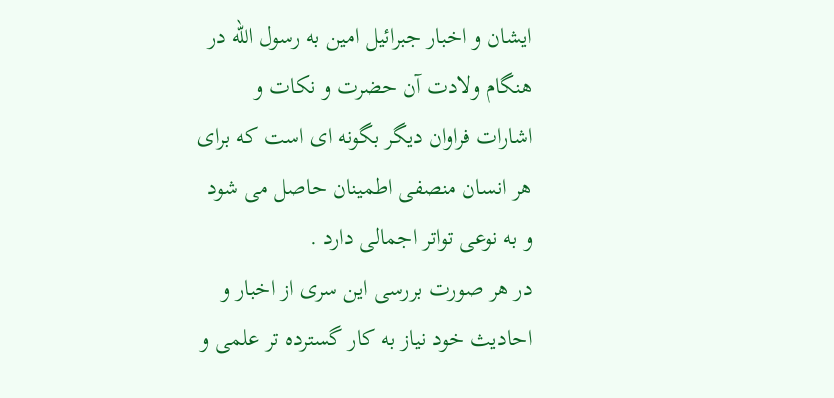ایشان و اخبار جبرائیل امین به رسول الله در هنگام ولادت آن حضرت و نکات و اشارات فراوان دیگر بگونه ای است که برای هر انسان منصفی اطمینان حاصل می شود و به نوعی تواتر اجمالی دارد .
در هر صورت بررسی این سری از اخبار و احادیث خود نیاز به کار گسترده تر علمی و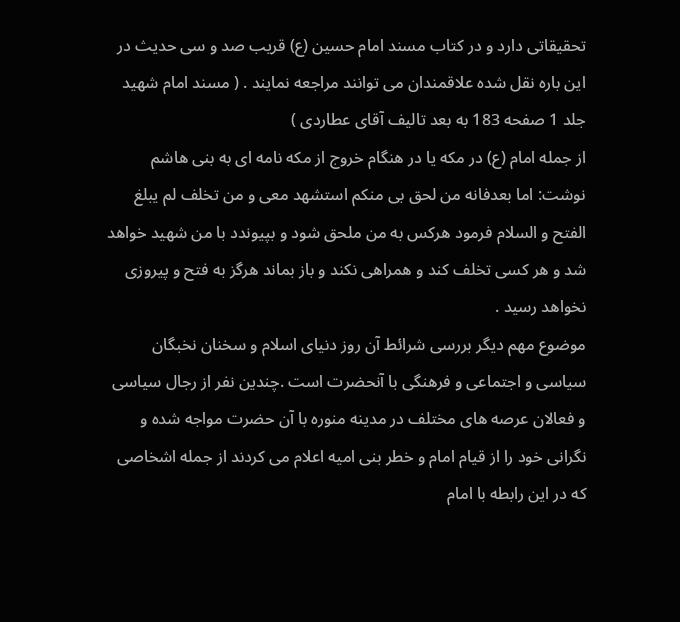تحقیقاتی دارد و در کتاب مسند امام حسین (ع) قریب صد و سی حدیث در این باره نقل شده علاقمندان می توانند مراجعه نمایند . ( مسند امام شهید جلد 1 صفحه 183 به بعد تالیف آقای عطاردی )
از جمله امام (ع) در مکه یا در هنگام خروج از مکه نامه ای به بنی هاشم نوشت: اما بعدفانه من لحق بی منکم استشهد معی و من تخلف لم یبلغ الفتح و السلام فرمود هرکس به من ملحق شود و بپیوندد با من شهید خواهد شد و هر کسی تخلف کند و همراهی نکند و باز بماند هرگز به فتح و پیروزی نخواهد رسید .
موضوع مهم دیگر بررسی شرائط آن روز دنیای اسلام و سخنان نخبگان سیاسی و اجتماعی و فرهنگی با آنحضرت است .چندین نفر از رجال سیاسی و فعالان عرصه های مختلف در مدینه منوره با آن حضرت مواجه شده و نگرانی خود را از قیام امام و خطر بنی امیه اعلام می کردند از جمله اشخاصی که در این رابطه با امام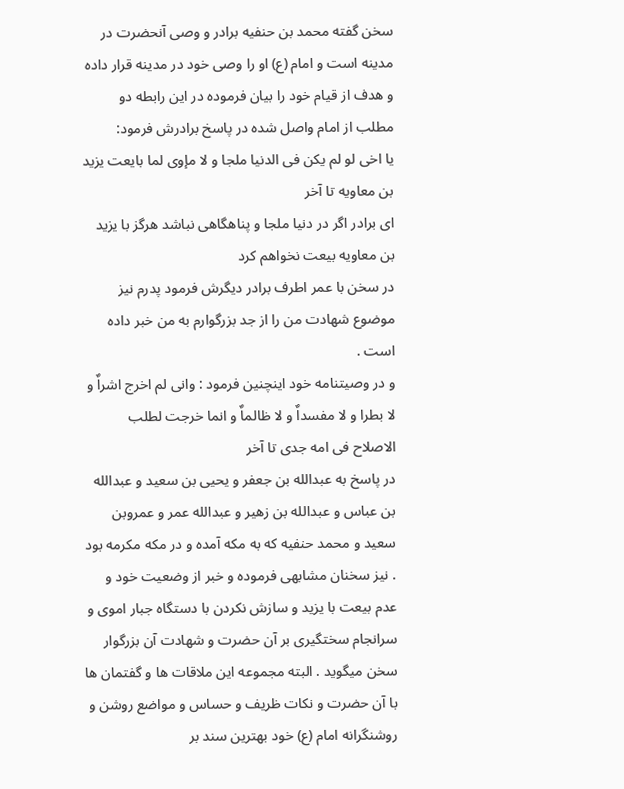سخن گفته محمد بن حنفیه برادر و وصی آنحضرت در مدینه است و امام (ع) او را وصی خود در مدینه قرار داده و هدف از قیام خود را بیان فرموده در این رابطه دو مطلب از امام واصل شده در پاسخ برادرش فرمود:
یا اخی لو لم یکن فی الدنیا ملجا و لا مإوی لما بایعت یزید بن معاویه تا آخر
ای برادر اگر در دنیا ملجا و پناهگاهی نباشد هرگز با یزید بن معاویه بیعت نخواهم کرد
در سخن با عمر اطرف برادر دیگرش فرمود پدرم نیز موضوع شهادت من را از جد بزرگوارم به من خبر داده است .
و در وصیتنامه خود اینچنین فرمود : وانی لم اخرج اشراٌ و لا بطرا و لا مفسداٌ و لا ظالماٌ و انما خرجت لطلب الاصلاح فی امه جدی تا آخر
در پاسخ به عبدالله بن جعفر و یحیی بن سعید و عبدالله بن عباس و عبدالله بن زهیر و عبدالله عمر و عمروبن سعید و محمد حنفیه که به مکه آمده و در مکه مکرمه بود . نیز سخنان مشابهی فرموده و خبر از وضعیت خود و عدم بیعت با یزید و سازش نکردن با دستگاه جبار اموی و سرانجام سختگیری بر آن حضرت و شهادت آن بزرگوار سخن میگوید . البته مجموعه این ملاقات ها و گفتمان ها با آن حضرت و نکات ظریف و حساس و مواضع روشن و روشنگرانه امام (ع) خود بهترین سند بر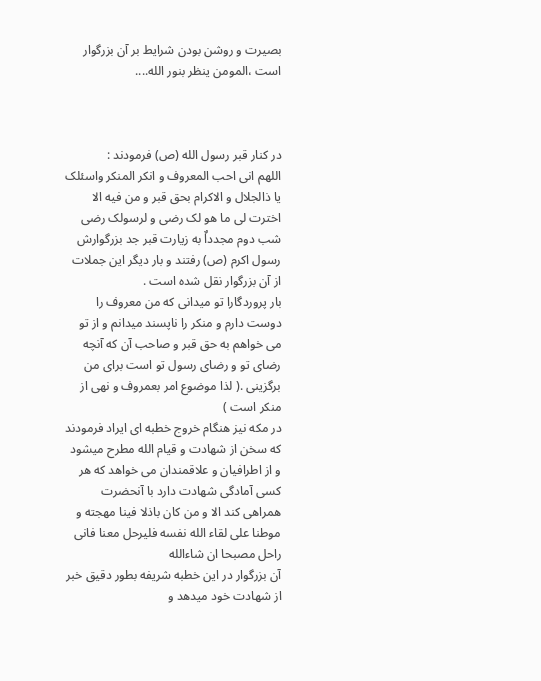بصیرت و روشن بودن شرایط بر آن بزرگوار است ،المومن ینظر بنور الله....



در کنار قبر رسول الله (ص) فرمودند :
اللهم انی احب المعروف و انکر المنکر واسئلک یا ذالجلال و الاکرام بحق قبر و من فیه الا اخترت لی ما هو لک رضی و لرسولک رضی
شب دوم مجدداٌ به زیارت قبر جد بزرگوارش رسول اکرم (ص) رفتند و بار دیگر این جملات از آن بزرگوار نقل شده است .
بار پروردگارا تو میدانی که من معروف را دوست دارم و منکر را ناپسند میدانم و از تو می خواهم به حق قبر و صاحب آن که آنچه رضای تو و رضای رسول تو است برای من برگزینی .( لذا موضوع امر بعمروف و نهی از منکر است )
در مکه نیز هنگام خروج خطبه ای ایراد فرمودند که سخن از شهادت و قیام الله مطرح میشود و از اطرافیان و علاقمندان می خواهد که هر کسی آمادگی شهادت دارد با آنحضرت همراهی کند الا و من کان باذلا فینا مهجته و موطنا علی لقاء الله نفسه فلیرحل معنا فانی راحل مصبحا ان شاءالله
آن بزرگوار در این خطبه شریفه بطور دقیق خبر از شهادت خود میدهد و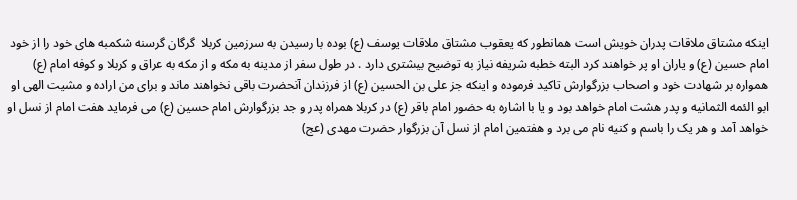اینکه مشتاق ملاقات پدران خویش است همانطور که یعقوب مشتاق ملاقات یوسف (ع) بوده با رسیدن به سرزمین کربلا  گرگان گرسنه شکمبه های خود را از خود امام حسین (ع) و یاران او پر خواهند کرد البته خطبه شریفه نیاز به توضیح بیشتری دارد . در طول سفر از مدینه به مکه و از مکه به عراق و کربلا و کوفه امام (ع) همواره بر شهادت خود و اصحاب بزرگوارش تاکید فرموده و اینکه جز علی بن الحسین (ع) از فرزندان آنحضرت باقی نخواهند ماند و برای من اراده و مشیت الهی او ابو الئمه الثمانیه و پدر هشت امام خواهد بود و یا با اشاره به حضور امام باقر (ع) در کربلا همراه پدر و جد بزرگوارش امام حسین (ع) می فرماید هفت امام از نسل او خواهد آمد و هر یک را باسم و کنیه نام می برد و هفتمین امام از نسل آن بزرگوار حضرت مهدی (عج)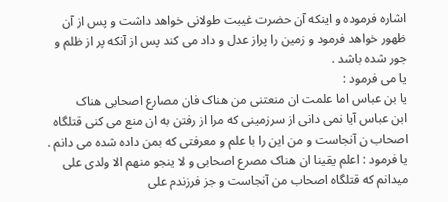اشاره فرموده و اینکه آن حضرت غیبت طولانی خواهد داشت و پس از آن ظهور خواهد فرمود و زمین را پراز عدل و داد می کند پس از آنکه پر از ظلم و جور شده باشد .
یا می فرمود :
یا بن عباس اما علمت ان منعتنی من هناک فان مصارع اصحابی هناک
ابن عباس آیا نمی دانی از سرزمینی که مرا از رفتن به ان منع می کنی قتلگاه اصحاب ن آنجاست و من این را با علم و معرفتی که بمن داده شده می دانم .
یا فرمود : اعلم یقینا ان هناک مصرع اصحابی و لا ینجو منهم الا ولدی علی
میدانم که قتلگاه اصحاب من آنجاست و جز فرزندم علی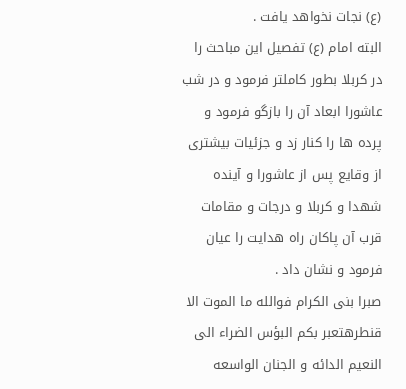(ع) نجات نخواهد یافت .
البته امام (ع) تفصیل این مباحث را در کربلا بطور کاملتر فرمود و در شب عاشورا ابعاد آن را بازگو فرمود و پرده ها را کنار زد و جزئیات بیشتری از وقایع پس از عاشورا و آینده شهدا و کربلا و درجات و مقامات قرب آن پاکان راه هدایت را عیان فرمود و نشان داد .
صبرا بنی الکرام فوالله ما الموت الا قنطرهتعبر بکم البؤس الضراء الی النعیم الدائه و الجنان الواسعه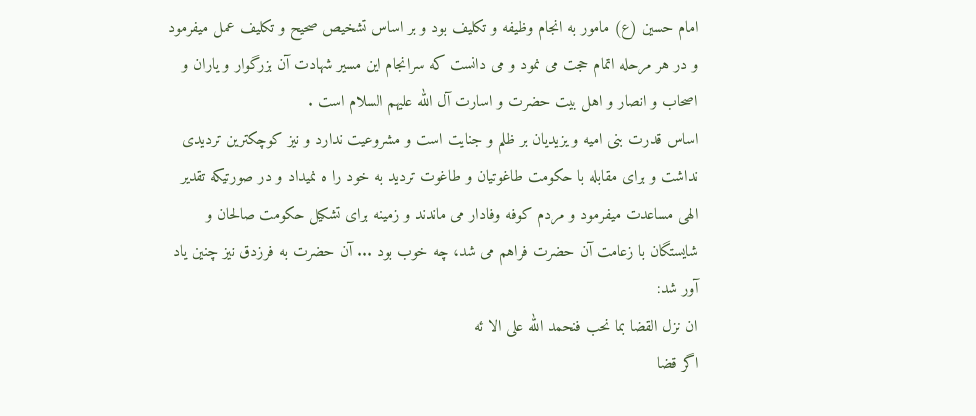امام حسین (ع) مامور به انجام وظیفه و تکلیف بود و بر اساس تشخیص صحیح و تکلیف عمل میفرمود و در هر مرحله اتمام حجت می نمود و می دانست که سرانجام این مسیر شهادت آن بزرگوار و یاران و اصحاب و انصار و اهل بیت حضرت و اسارت آل الله علیهم السلام است .
اساس قدرت بنی امیه و یزیدیان بر ظلم و جنایت است و مشروعیت ندارد و نیز کوچکترین تردیدی نداشت و برای مقابله با حکومت طاغوتیان و طاغوت تردید به خود را ه نمیداد و در صورتیکه تقدیر الهی مساعدت میفرمود و مردم کوفه وفادار می ماندند و زمینه برای تشکیل حکومت صالحان و شایستگان با زعامت آن حضرت فراهم می شد، چه خوب بود ... آن حضرت به فرزدق نیز چنین یاد آور شد:
ان نزل القضا بما نحب فنحمد الله علی الا ئه
اگر قضا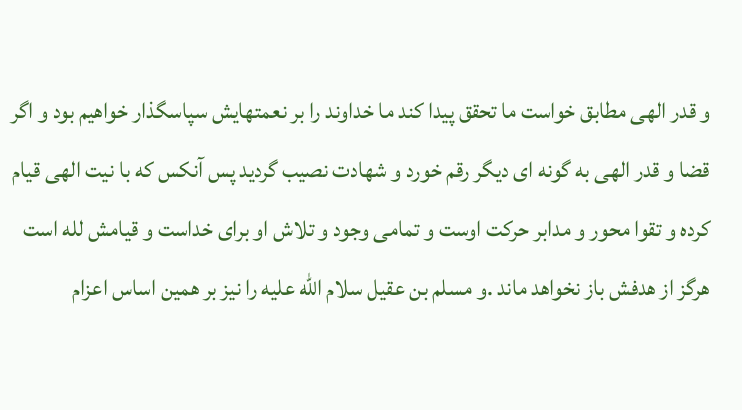و قدر الهی مطابق خواست ما تحقق پیدا کند ما خداوند را بر نعمتهایش سپاسگذار خواهیم بود و اگر قضا و قدر الهی به گونه ای دیگر رقم خورد و شهادت نصیب گردید پس آنکس که با نیت الهی قیام کرده و تقوا محور و مدابر حرکت اوست و تمامی وجود و تلاش او برای خداست و قیامش لله است هرگز از هدفش باز نخواهد ماند .و مسلم بن عقیل سلام الله علیه را نیز بر همین اساس اعزام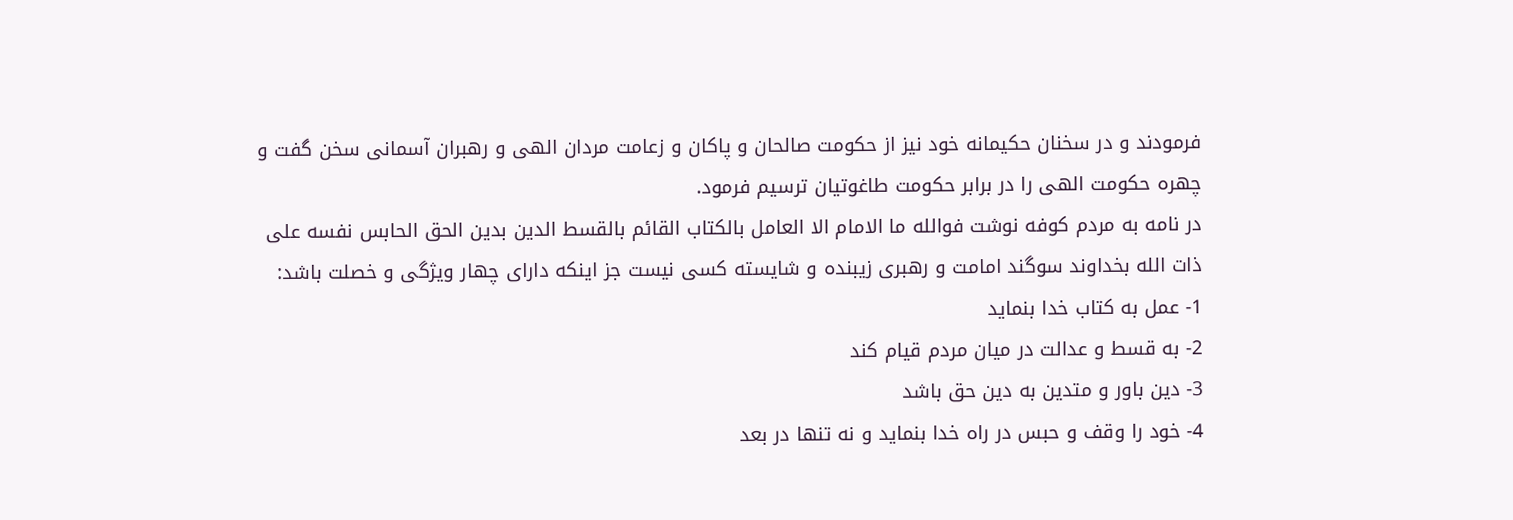فرمودند و در سخنان حکیمانه خود نیز از حکومت صالحان و پاکان و زعامت مردان الهی و رهبران آسمانی سخن گفت و چهره حکومت الهی را در برابر حکومت طاغوتیان ترسیم فرمود.
در نامه به مردم کوفه نوشت فوالله ما الامام الا العامل بالکتاب القائم بالقسط الدین بدین الحق الحابس نفسه علی ذات الله بخداوند سوگند امامت و رهبری زیبنده و شایسته کسی نیست جز اینکه دارای چهار ویژگی و خصلت باشد:
1- عمل به کتاب خدا بنماید
2- به قسط و عدالت در میان مردم قیام کند
3- دین باور و متدین به دین حق باشد
4- خود را وقف و حبس در راه خدا بنماید و نه تنها در بعد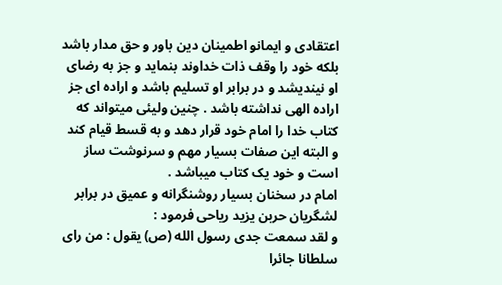اعتقادی و ایمانو اطمینان دین باور و حق مدار باشد بلکه خود را وقف ذات خداوند بنماید و جز به رضای او نیندیشد و در برابر او تسلیم باشد و اراده ای جز اراده الهی نداشته باشد . چنین ولیئی میتواند که کتاب خدا را امام خود قرار دهد و به قسط قیام کند و البته این صفات بسیار مهم و سرنوشت ساز است و خود یک کتاب میباشد .
امام در سخنان بسیار روشنگرانه و عمیق در برابر لشگریان حربن یزید ریاحی فرمود :
و لقد سمعت جدی رسول الله (ص) یقول : من رای سلطانا جائرا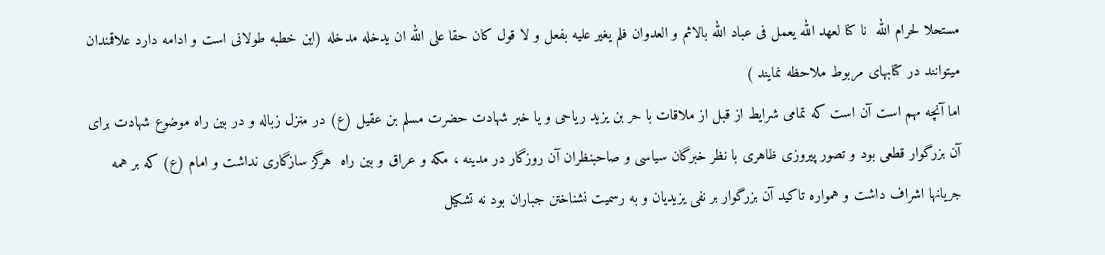مستحلا لحرام الله  نا کنا لعهد الله یعمل فی عباد الله بالاثم و العدوان فلم یغیر علیه بفعل و لا قول کان حقا علی الله ان یدخله مدخله (این خطبه طولانی است و ادامه دارد علاقمندان میتوانند در کتابهای مربوط ملاحظه نمایند )
اما آنچه مهم است آن است که تمامی شرایط از قبل از ملاقات با حر بن یزید ریاحی و یا خبر شهادت حضرت مسلم بن عقیل (ع) در منزل زباله و در بین راه موضوع شهادت برای آن بزرگوار قطعی بود و تصور پیروزی ظاهری با نظر خبرگان سیاسی و صاحبنظران آن روزگار در مدینه ، مکه و عراق و بین راه  هرگز سازگاری نداشت و امام (ع) که بر همه جریانها اشراف داشت و همواره تاکید آن بزرگوار بر نفی یزیدیان و به رسمیت نشناختن جباران بود نه تشکیل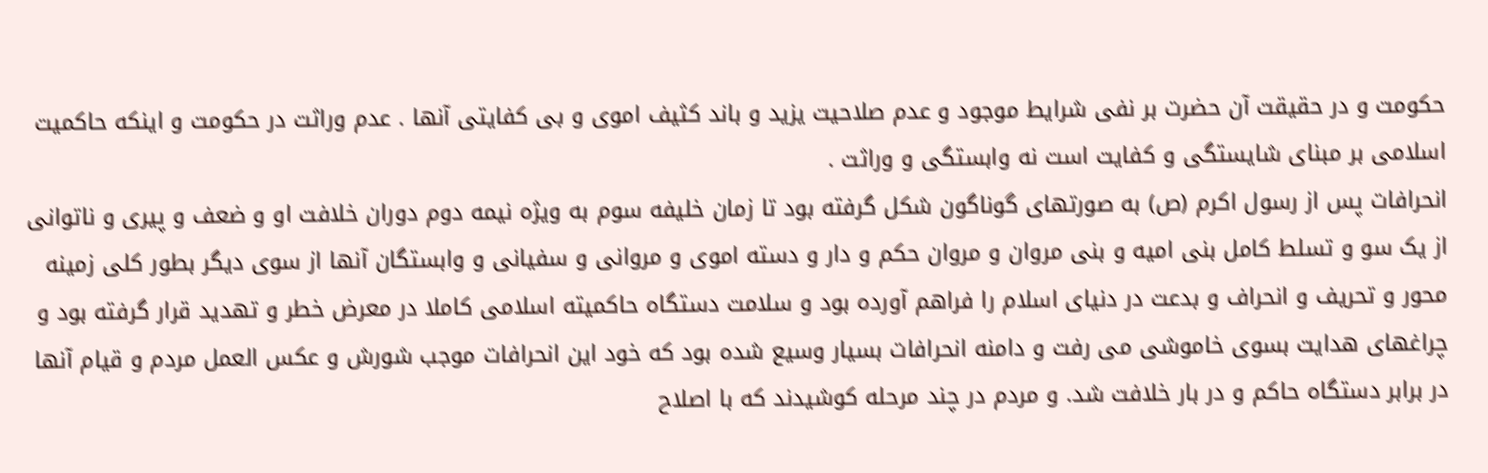حکومت و در حقیقت آن حضرت بر نفی شرایط موجود و عدم صلاحیت یزید و باند کثیف اموی و بی کفایتی آنها . عدم وراثت در حکومت و اینکه حاکمیت اسلامی بر مبنای شایستگی و کفایت است نه وابستگی و وراثت .
انحرافات پس از رسول اکرم (ص) به صورتهای گوناگون شکل گرفته بود تا زمان خلیفه سوم به ویژه نیمه دوم دوران خلافت او و ضعف و پیری و ناتوانی از یک سو و تسلط کامل بنی امیه و بنی مروان و مروان حکم و دار و دسته اموی و مروانی و سفیانی و وابستگان آنها از سوی دیگر بطور کلی زمینه محور و تحریف و انحراف و بدعت در دنیای اسلام را فراهم آورده بود و سلامت دستگاه حاکمیته اسلامی کاملا در معرض خطر و تهدید قرار گرفته بود و چراغهای هدایت بسوی خاموشی می رفت و دامنه انحرافات بسیار وسیع شده بود که خود این انحرافات موجب شورش و عکس العمل مردم و قیام آنها در برابر دستگاه حاکم و در بار خلافت شد. و مردم در چند مرحله کوشیدند که با اصلاح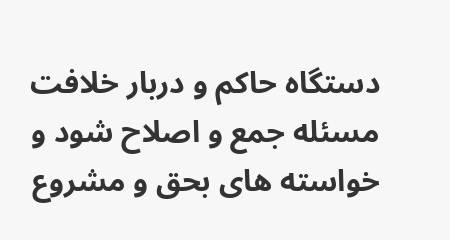دستگاه حاکم و دربار خلافت مسئله جمع و اصلاح شود و خواسته های بحق و مشروع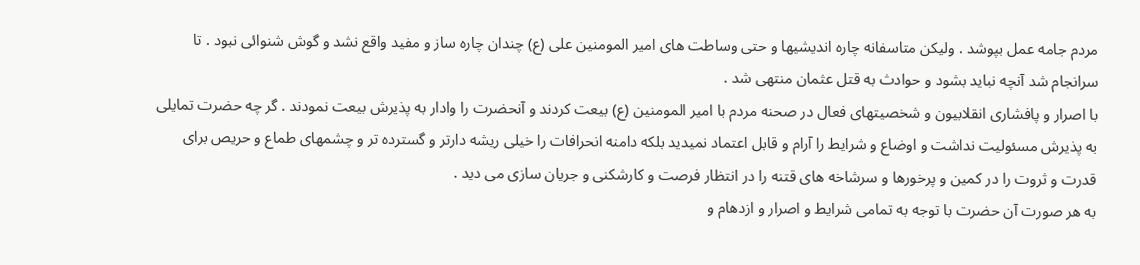مردم جامه عمل بپوشد . ولیکن متاسفانه چاره اندیشیها و حتی وساطت های امیر المومنین علی (ع) چندان چاره ساز و مفید واقع نشد و گوش شنوائی نبود . تا سرانجام شد آنچه نباید بشود و حوادث به قتل عثمان منتهی شد .
با اصرار و پافشاری انقلابیون و شخصیتهای فعال در صحنه مردم با امیر المومنین (ع) بیعت کردند و آنحضرت را وادار به پذیرش بیعت نمودند . گر چه حضرت تمایلی به پذیرش مسئولیت نداشت و اوضاع و شرایط را آرام و قابل اعتماد نمیدید بلکه دامنه انحرافات را خیلی ریشه دارتر و گسترده تر و چشمهای طماع و حریص برای قدرت و ثروت را در کمین و پرخورها و سرشاخه های قتنه را در انتظار فرصت و کارشکنی و جریان سازی می دید .
به هر صورت آن حضرت با توجه به تمامی شرایط و اصرار و ازدهام و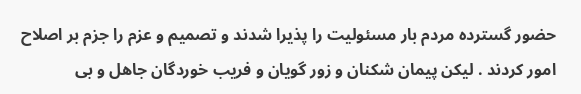حضور گسترده مردم بار مسئولیت را پذیرا شدند و تصمیم و عزم را جزم بر اصلاح امور کردند . لیکن پیمان شکنان و زور گویان و فریب خوردگان جاهل و بی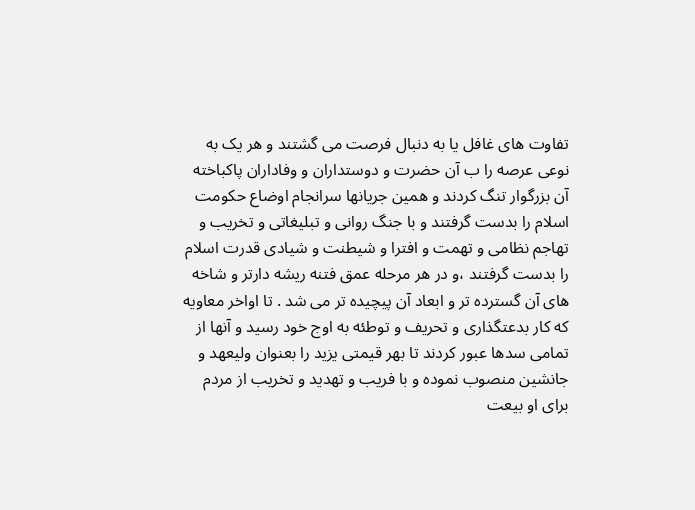تفاوت های غافل یا به دنبال فرصت می گشتند و هر یک به نوعی عرصه را ب آن حضرت و دوستداران و وفاداران پاکباخته آن بزرگوار تنگ کردند و همین جریانها سرانجام اوضاع حکومت اسلام را بدست گرفتند و با جنگ روانی و تبلیغاتی و تخریب و تهاجم نظامی و تهمت و افترا و شیطنت و شیادی قدرت اسلام را بدست گرفتند ،و در هر مرحله عمق فتنه ریشه دارتر و شاخه های آن گسترده تر و ابعاد آن پیچیده تر می شد . تا اواخر معاویه که کار بدعتگذاری و تحریف و توطئه به اوج خود رسید و آنها از تمامی سدها عبور کردند تا بهر قیمتی یزید را بعنوان ولیعهد و جانشین منصوب نموده و با فریب و تهدید و تخریب از مردم برای او بیعت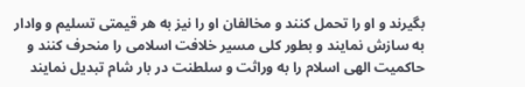بگیرند و او را تحمل کنند و مخالفان او را نیز به هر قیمتی تسلیم و وادار به سازش نمایند و بطور کلی مسیر خلافت اسلامی را منحرف کنند و حاکمیت الهی اسلام را به وراثت و سلطنت در بار شام تبدیل نمایند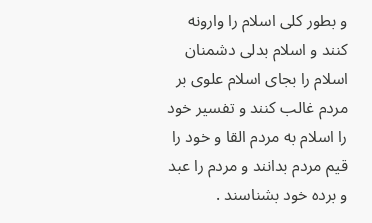و بطور کلی اسلام را وارونه کنند و اسلام بدلی دشمنان اسلام را بجای اسلام علوی بر مردم غالب کنند و تفسیر خود را اسلام به مردم القا و خود را قیم مردم بدانند و مردم را عبد و برده خود بشناسند .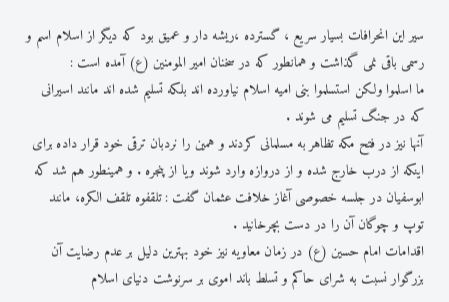سیر این انحرافات بسیار سریع ، گسترده ،ریشه دار و عمیق بود که دیگر از اسلام اسم و رسمی باقی نمی گذاشت و همانطور که در سخنان امیر المومنین (ع) آمده است :
ما اسلموا ولکن استسلموا بنی امیه اسلام نیاورده اند بلکه تسلیم شده اند مانند اسیرانی که در جنگ تسلیم می شوند .
آنها نیز در فتح مکه تظاهر به مسلمانی کردند و همین را نردبان ترقی خود قرار داده برای اینکه از درب خارج شده و از دروازه وارد شوند ویا از پنجره . و همینطور هم شد که ابوسفیان در جلسه خصوصی آغاز خلافت عثمان گفت : تلقفوه تلقف الکره، مانند توپ و چوگان آن را در دست بچرخانید .
اقدامات امام حسین (ع) در زمان معاویه نیز خود بهترین دلیل بر عدم رضایت آن بزرگوار نسبت به شرای حاکم و تسلط باند اموی بر سرنوشت دنیای اسلام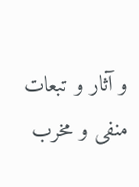و آثار و تبعات منفی و مخرب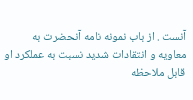آنست . از باب نمونه نامه آنحضرت به معاویه و انتقادات شدید نسبت به عملکرد او قابل ملاحظه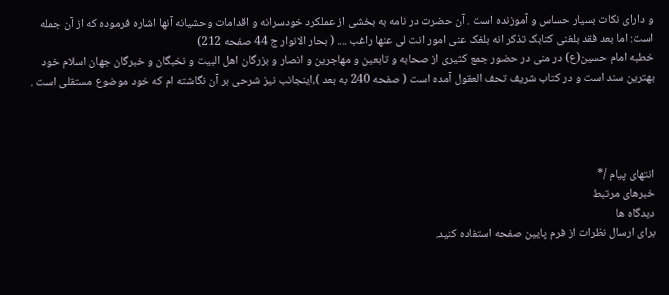و دارای نکات بسیار حساس و آموزنده است . آن حضرت در نامه به بخشی از عملکرد خودسرانه و اقدامات وحشیانه آنها اشاره فرموده که از آن جمله است: اما بعد فقد بلغنی کتابک تذکر انه بلغک عنی امور انت لی عنها راغب .... ( بحار الانوار ج 44 صفحه 212)
خطبه امام حسین(ع) در منی در حضور جمع کثیری از صحابه و تابعین و مهاجرین و انصار و بزرگان اهل البیت و نخبگان و خبرگان جهان اسلام خود بهترین سند است و در کتاب شریف تحف العقول آمده است ( صفحه 240 به بعد )،اینجانب نیز شرحی بر آن نگاشته ام که خود موضوع مستقلی است .




انتهای پیام /*
خبرهای مرتبط
دیدگاه ها
برای ارسال نظرات از فرم پایین صفحه استفاده کنید.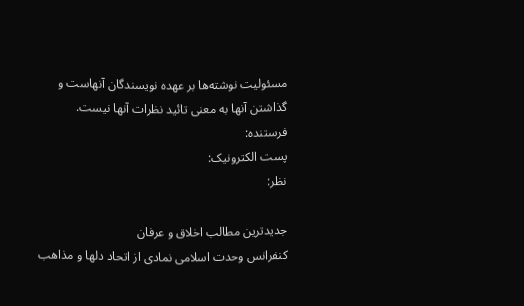مسئولیت نوشته‌ها بر عهده نویسندگان آنهاست و گذاشتن آنها به معنی تائید نظرات آنها نیست.
فرستنده:
پست الکترونیک:
نظر:

جدیدترین مطالب اخلاق و عرفان
کنفرانس وحدت اسلامی نمادی از اتحاد دلها و مذاهب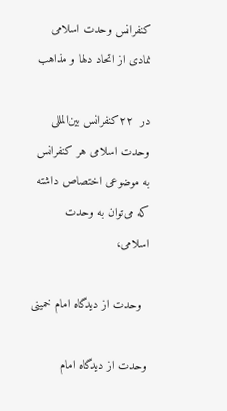کنفرانس وحدت اسلامی نمادی از اتحاد دلها و مذاهب

در  ۲۲کنفرانس بین‌المللی وحدت اسلامی هر کنفرانس به موضوعی اختصاص داشته که می‌توان به وحدت اسلامی،

  وحدت از دیدگاه امام خمینى

وحدت از دیدگاه امام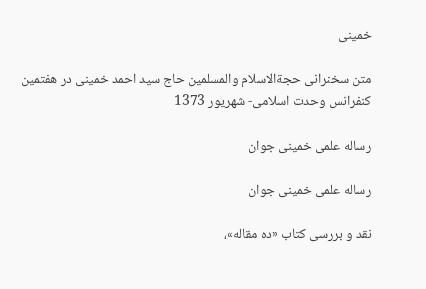خمینى

متن سخنرانى حجةالاسلام والمسلمین حاج سید احمد خمینى در هفتمین کنفرانس وحدت اسلامى- شهریور 1373

رساله علمی خمینی جوان

رساله علمی خمینی جوان

نقد و بررسی کتاب «ده مقاله»،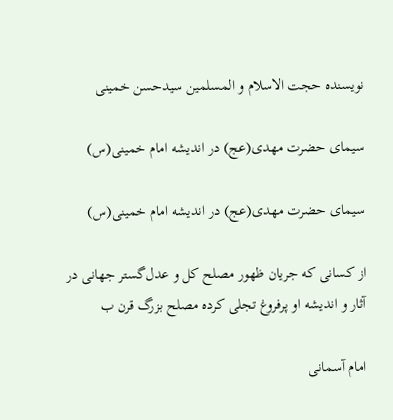نویسنده حجت الاسلام و المسلمین سیدحسن خمینی

سیمای حضرت مهدی(عج) در اندیشه امام خمینی(س)

سیمای حضرت مهدی(عج) در اندیشه امام خمینی(س)

از کسانی که جریان ظهور مصلح کل و عدل‌گستر جهانی در آثار و اندیشه او پرفروغ تجلی کرده مصلح بزرگ قرن ب

امام آسمانی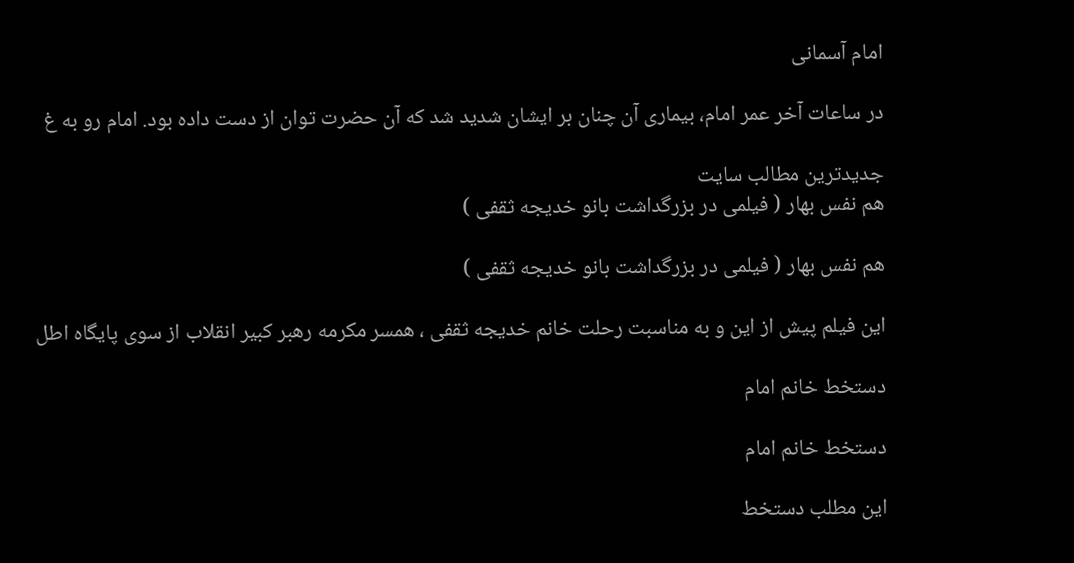امام آسمانی

در ساعات آخر عمر امام، بیماری آن چنان بر ایشان شدید شد که آن حضرت توان از دست داده بود. امام رو به غ

جدیدترین مطالب سایت
هم نفس بهار ( فیلمی در بزرگداشت بانو خدیجه ثقفی )

هم نفس بهار ( فیلمی در بزرگداشت بانو خدیجه ثقفی )

این فیلم پیش از این و به مناسبت رحلت خانم خدیجه ثقفی ، همسر مکرمه رهبر کبیر انقلاب از سوی پایگاه اطل

دستخط خانم امام

دستخط خانم امام

این مطلب دستخط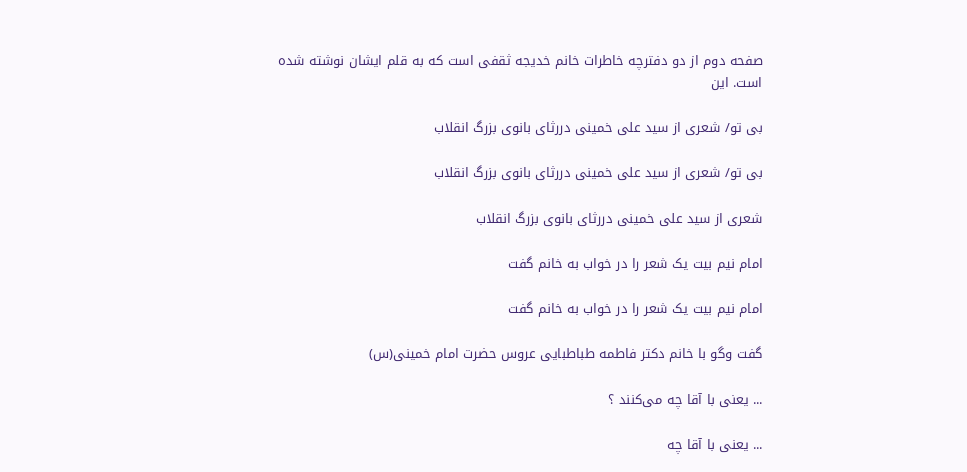صفحه دوم از دو دفترچه خاطرات خانم خدیجه ثقفی است که به قلم ایشان نوشته شده است. این

بی تو/ شعری از سید علی خمینی دررثای بانوی بزرگ انقلاب

بی تو/ شعری از سید علی خمینی دررثای بانوی بزرگ انقلاب

شعری از سید علی خمینی دررثای بانوی بزرگ انقلاب

امام نیم بیت یک شعر را در خواب به خانم گفت

امام نیم بیت یک شعر را در خواب به خانم گفت

گفت وگو با خانم دکتر فاطمه طباطبایی عروس حضرت امام خمینی(س)

... یعنی با آقا چه می‌کنند ؟

... یعنی با آقا چه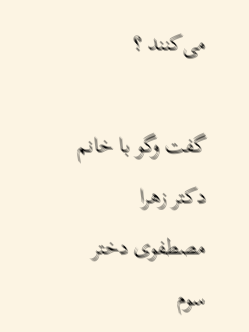می‌کنند ؟

گفت وگو با خانم دکتر زهرا مصطفوی دختر سوم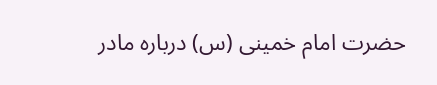حضرت امام خمینی (س) درباره مادر